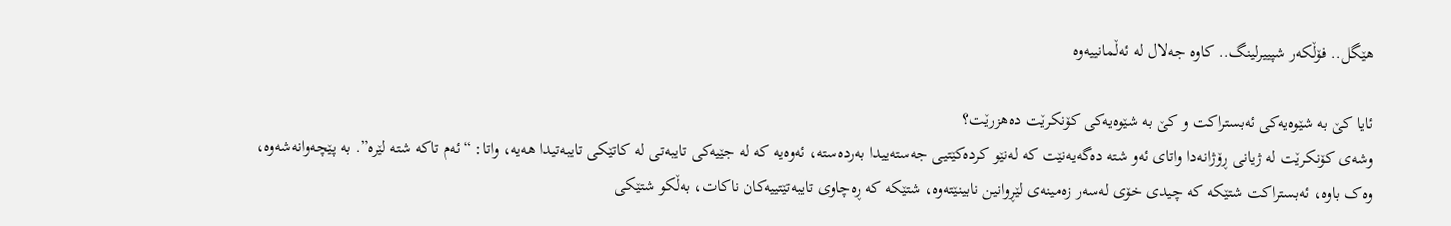هێگل.. فۆڵکەر شپییرلینگ.. کاوە جەلال لە ئەڵمانییەوە

ئایا کێ بە شێوەیەکى ئەبستراکت و کێ بە شێوەیەکى کۆنکرێت دەهزرێت؟
وشەى کۆنکرێت لە ژیانى ڕۆژانەدا واتاى ئەو شتە دەگەیەنێت کە لەنێو کردەکێتیی جەستەییدا بەردەستە، ئەوەیە کە لە جێیەکى تایبەتى لە کاتێکى تایبەتیدا هەیە، واتا: “ئەم تاکە شتە لێرە”. بە پێچەوانەشەوە، وەک باوە، ئەبستراکت شتێکە کە چیدى خۆى لەسەر زەمینەى لێڕوانین نابینێتەوە، شتێکە کە ڕەچاوى تایبەتێتییەکان ناکات، بەڵکو شتێکى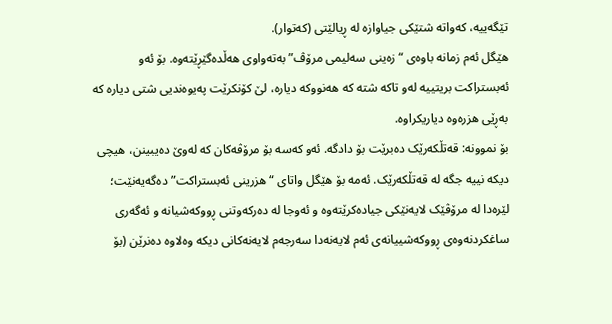تێگەییە، کەواتە شتێکی جیاوازە لە ڕیالێتى (کەتوار).
هێگل ئەم زمانە باوەی “زەینی سەلیمی مرۆڤ” بەتەواوی هەڵدەگێڕێتەوە. بۆ ئەو ئەبستراکت بریتییە لەو تاکە شتە کە هەنووکە دیارە، لێ کۆنکرێت پەیوەندیى شتى دیارە کە بەڕێی هزرەوە دیاریکراوە.
بۆ نموونە: قەتڵکەرێک دەبرێت بۆ دادگە. ئەو کەسە بۆ مرۆڤەکان کە لەوێ دەیبینن، هیچى دیکە نییە جگە لە قەتڵکەرێک. ئەمە بۆ هێگل واتای “هزرینى ئەبستراکت” دەگەیەنێت؛ لێرەدا لە مرۆڤێک لایەنێکى جیادەکرێتەوە و ئەوجا لە دەرکەوتنی ڕووکەشیانە و ئەگەری ساغکردنەوەی ڕووکەشییانەی ئەم لایەنەدا سەرجەم لایەنەکانى دیکە وەلاوە دەنرێن (بۆ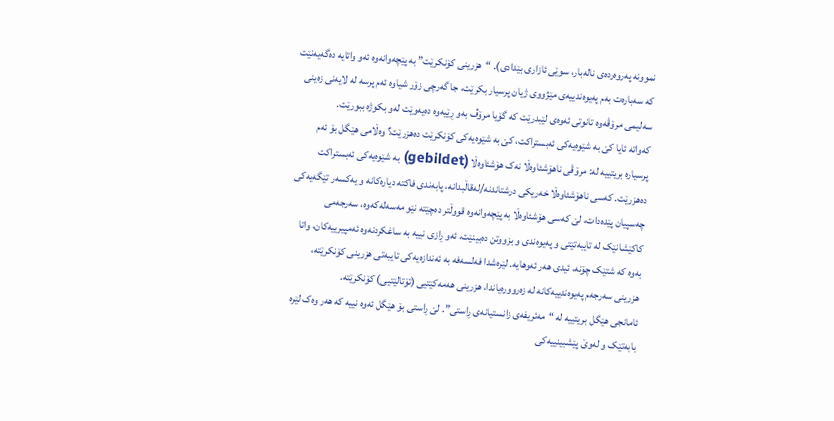نموونە پەروەردەى نالەبار، سوێی ئازاری بێدادی). “هزرینى کۆنکرێت” بە پێچەوانەوە ئەو واتایە دەگەیەنێت کە سەبارەت بەم پەیوەندییەى مێژووى ژیان پرسیار بکرێت، جا گەرچی زۆر شیاوە ئەم پرسە لە لایەنی زەینى سەلیمی مرۆڤەوە تانوتی ئەوەی لێبدرێت کە گۆیا مرۆڤ بەو ڕێیەوە دەیەوێت لەو بکوژە ببورێت.
کەواتە ئایا کێ بە شێوەیەکى ئەبستراکت، کێ بە شێوەیەکى کۆنکرێت دەهزرێت؟ وەڵامى هێگل بۆ ئەم پرسیارە بریتییە لە: مرۆڤى ناهۆشئاوەڵا نەک هۆشئاوەڵا (gebildet) بە شێوەیەکى ئەبستراکت دەهزرێت. کەسى ناهۆشئاوەڵا خەریکی درشتاندنە/لەقاڵبدانە، پابەندی فاکتە دیارەکانە و یەکسەر تێگەیەکى چەسپیان پێدەدات، لێ کەسى هۆشئاوەڵا بە پێچەوانەوە قووڵتر دەچێتە نێو مەسەلەکەوە، سەرجەمى کاکێشانێک لە تایبەتێتی و پەیوەندى و بزووتن دەبینێت، ئەو ڕازی نییە بە ساغکردنەوە ئەمپیرییەکان، واتا بەوە کە شتێک چۆنە، ئیدی هەر ئەوهایە. لێرەشدا فەلسەفە بە ئەندازەیەکی تایبەتی هزرینى کۆنکرێتە، هزرینى سەرجەم پەیوەندییەکانە لە زەروورەیاندا، هزرینى هەمەکێتیى (تۆتالێتیى) کۆنکرێتە.
ئامانجى هێگل بریتییە لە “مەئریفەی زانستیانەى ڕاستى”. لێ ڕاستى بۆ هێگل ئەوە نییە کە هەر وەک لێرە بابەتێک و لەوێ پێشبینییەکى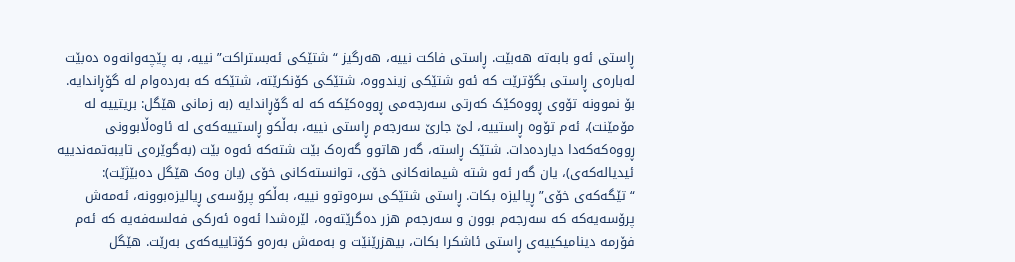ڕاستى ئەو بابەتە هەبێت. ڕاستى فاکت نییە، هەرگیز “شتێکى ئەبستراکت” نییە، بە پێچەوانەوە دەبێت لەبارەی ڕاستی بگۆترێت کە ئەو شتێکی زیندووە، شتێکى کۆنکرێتە، شتێکە کە بەردەوام لە گۆڕاندایە.
بۆ نموونە تۆوى ڕووەکێک کەرتى سەرجەمى ڕووەکێکە کە لە گۆڕاندایە (بە زمانی هێگل: بریتییە لە مۆمێنت)، ئەم تۆوە ڕاستییە، لێ جارێ سەرجەم ڕاستى نییە، بەڵکو ڕاستییەکەى لە ئاوەڵابوونی ڕووەکەکەدا دیاردەدات. شتێک ڕاستە، گەر هاتوو گەرەک بێت شتەکە ئەوە بێت (بەگوێرەى تایبەتمەندییە ئیدیالەکەى)، یان گەر ئەو شتە شیمانەکانى خۆى، توانستەکانى خۆى (یان وەک هێگل دەبێژێت): “تێگەکەى خۆى” ڕیالیزە بکات. ڕاستی شتێکى سرەوتوو نییە، بەڵکو پرۆسەى ڕیالیزەبوونە، ئەمەش پرۆسەیەکە کە سەرجەم بوون و سەرجەم هزر دەگرێتەوە، لێرەشدا ئەوە ئەرکى فەلسەفەیە کە ئەم فۆرمە دینامیکییەى ڕاستی ئاشکرا بکات، بیهزرێنێت و بەمەش بەرەو کۆتاییەکەى بەرێت. هێگل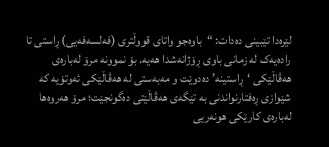لێرەدا تێبینی دەدات: “باوەجو واتای قووڵتری (فەلسەفەیی) ڕاستی تا رادەیەک لە زمانی باوی ڕۆژانەشدا هەیە. بۆ نموونە مرۆ لەبارەی هەڤاڵێکی ‘ڕاستینە’ دەدوێت و مەبەستی لە هەڤاڵێکی ئەوتۆیە کە شێوازی ڕەفتارنواندنی بە تێگەی هەڤاڵێتی دەگونجێت؛ مرۆ هەروەها لەبارەی کارێکی هونەریی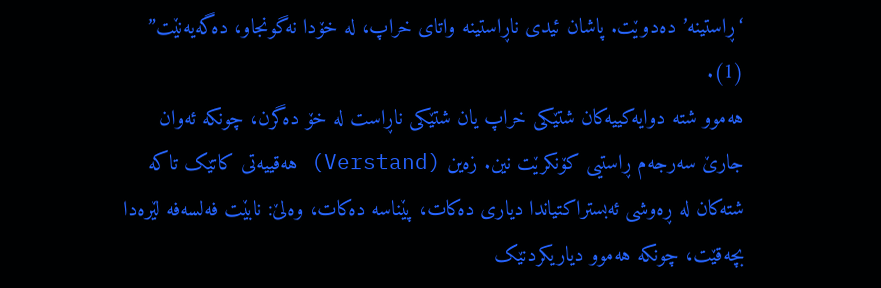‘ڕاستینە’ دەدوێت. پاشان ئیدی ناڕاستینە واتای خراپ، لە خۆدا نەگونجاو، دەگەیەنێت” (1).
هەموو شتە دوایەکییەکان شتێکی خراپ یان شتێکى ناڕاست لە خۆ دەگرن، چونکە ئەوان جارێ سەرجەم ڕاستیى کۆنکرێت نین. زەین (Verstand) هەقییەتى کاتێک تاکە شتەکان لە ڕەوشی ئەبستراکتیاندا دیارى دەکات، پێناسە دەکات، وەلێ: نابێت فەلسەفە لێرەدا بچەقێت، چونکە هەموو دیاریکردنێک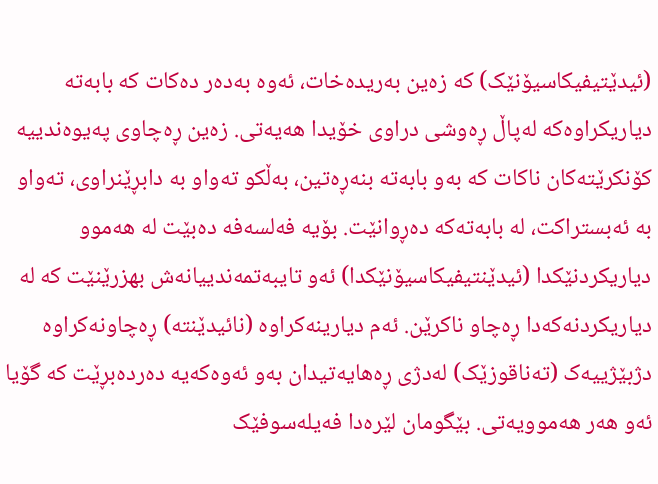(ئیدێتیفیکاسیۆنێک) کە زەین بەریدەخات، ئەوە بەدەر دەکات کە بابەتە دیاریکراوەکە لەپاڵ ڕەوشی دراوى خۆیدا هەیەتى. زەین ڕەچاوى پەیوەندییە کۆنکرێتەکان ناکات کە بەو بابەتە بنەڕەتین، بەڵکو تەواو بە دابڕێنراوى، تەواو بە ئەبستراکت، لە بابەتەکە دەڕوانێت. بۆیە فەلسەفە دەبێت لە هەموو دیاریکردنێکدا (ئیدێنتیفیکاسیۆنێکدا) ئەو تایبەتمەندییانەش بهزرێنێت کە لە دیاریکردنەکەدا ڕەچاو ناکرێن. ئەم دیارینەکراوە (نائیدێنتە) ڕەچاونەکراوە دژبێژییەک (تەناقوزێک) لەدژى ڕەهایەتیدان بەو ئەوەکەیە دەردەبڕێت کە گۆیا ئەو هەر هەموویەتی. بێگومان لێرەدا فەیلەسوفێک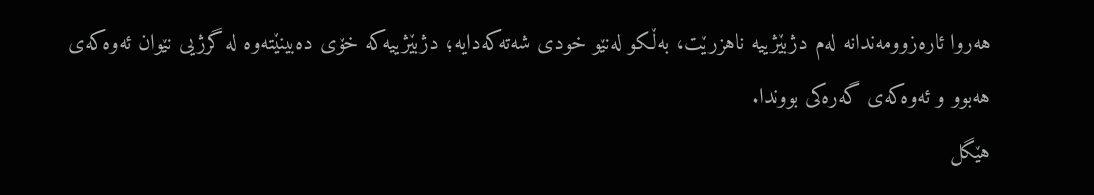هەروا ئارەزوومەندانە لەم دژبێژییە ناهزرێت، بەڵکو لەنێو خودی شەتەکەدایە؛ دژبێژییەکە خۆی دەبینێتەوە لە گرژیی نێوان ئەوەکەی هەبوو و ئەوەکەی گەرەکی بووندا.
هێگل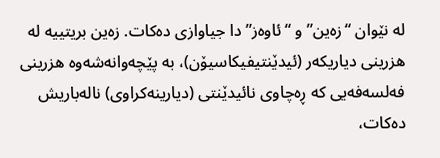لە نێوان “زەین” و “ئاوەز”دا جیاوازى دەکات. زەین بریتییە لە هزرینى دیاریکەر (ئیدێنتیفیکاسیۆن)، بە پێچەوانەشەوە هزرینی فەلسەفەیی کە ڕەچاوى نائیدێنتی (دیارینەکراوی) نالەباریش دەکات،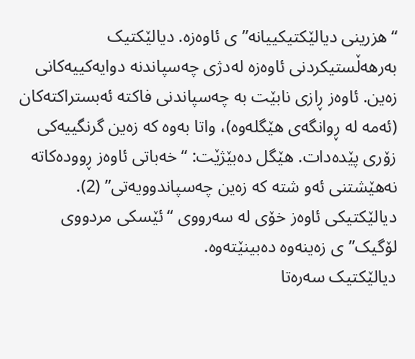“هزرینى دیالێکتیکییانە”ى ئاوەزە. دیالێکتیک بەرهەڵستیکردنی ئاوەزە لەدژى چەسپاندنە دوایەکییەکانى زەین. ئاوەز ڕازی نابێت بە چەسپاندنی فاکتە ئەبستراکتەکان (ئەمە لە ڕوانگەی هێگلەوە)، واتا بەوە کە زەین گرنگییەکى زۆری پێدەدات. هێگل دەبێژێت: “خەباتى ئاوەز ڕوودەکاتە نەهێشتنى ئەو شتە کە زەین چەسپاندوویەتى” (2). دیالێکتیکی ئاوەز خۆی لە سەرووی “ئێسکی مردووی لۆگیک”ی زەینەوە دەبینێتەوە.
دیالێکتیک سەرەتا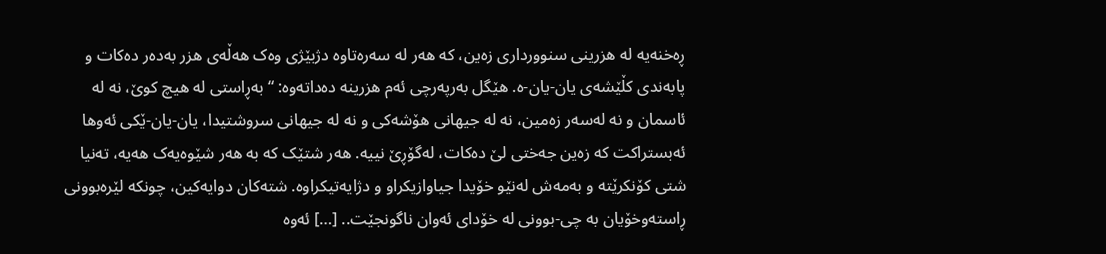ڕەخنەیە لە هزرینى سنووردارى زەین، کە هەر لە سەرەتاوە دژبێژى وەک هەڵەى هزر بەدەر دەکات و پابەندی کڵێشەی یان-یان-ە. هێگل بەرپەرچی ئەم هزرینە دەداتەوە: “بەڕاستی لە هیچ کوێ، نە لە ئاسمان و نە لەسەر زەمین، نە لە جیهانی هۆشەکی و نە لە جیهانی سروشتیدا، یان-یان-ێکی ئەوها ئەبستراکت کە زەین جەختی لێ دەکات، لەگۆڕێ نییە. هەر شتێک کە بە هەر شێوەیەک هەیە، تەنیا شتی کۆنکرێتە و بەمەش لەنێو خۆیدا جیاوازیکراو و دژایەتیکراوە. شتەکان دوایەکین، چونکە لێرەبوونی ڕاستەوخۆیان بە چی-بوونی لە خۆدای ئەوان ناگونجێت.. […] ئەوە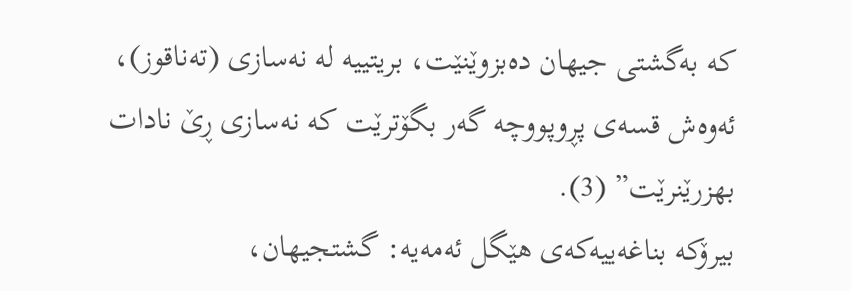کە بەگشتی جیهان دەبزوێنێت، بریتییە لە نەسازی (تەناقوز)، ئەوەش قسەی پڕوپووچە گەر بگۆترێت کە نەسازی ڕێ نادات بهزرێنرێت” (3).
بیرۆکە بناغەییەکەى هێگل ئەمەیە: گشتجیهان،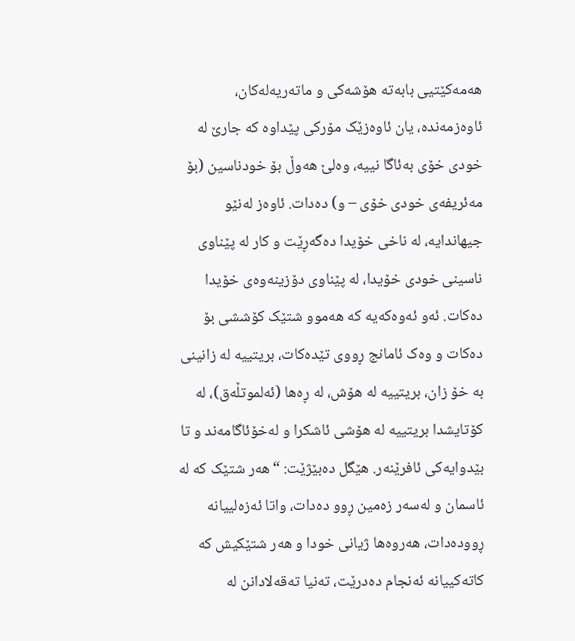هەمەکێتیى بابەتە هۆشەکى و ماتەریەلەکان، ئاوەزمەندە، یان ئاوەزێک مۆرکى پێداوە کە جارێ لە خودى خۆى بەئاگا نییە، وەلێ هەوڵ بۆ خودناسین (بۆ مەئریفەی خودی خۆی – و) دەدات. ئاوەز لەنێو جیهاندایە، لە ناخی خۆیدا دەگەڕێت و کار لە پێناوى ناسینى خودى خۆیدا، لە پێناوى دۆزینەوەى خۆیدا دەکات. ئەو ئەوەکەیە کە هەموو شتێک کۆششی بۆ دەکات و وەک ئامانج ڕووى تێدەکات، بریتییە لە زانینى بە خۆ زان، بریتییە لە هۆش، لە ڕەها (ئەلموتڵەق)، لە کۆتایشدا بریتییە لە هۆشى ئاشکرا و لەخۆئاگامەند و تا بێدوایەکی ئافرێنەر. هێگل دەبێژێت: “هەر شتێک کە لە ئاسمان و لەسەر زەمین ڕوو دەدات، واتا ئەزەلییانە ڕوودەدات، هەروەها ژیانى خودا و هەر شتێکیش کە کاتەکییانە ئەنجام دەدرێت، تەنیا تەقەلادانن لە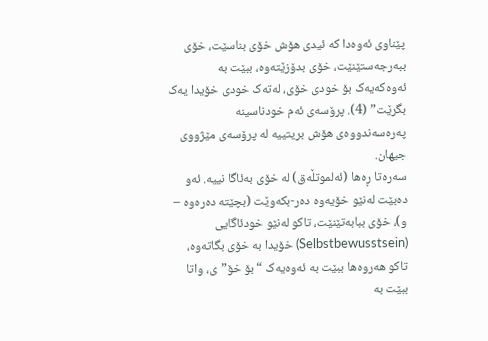پێناوی ئەوەدا کە ئیدی هۆش خۆى بناسێت، خۆى ببەرجەستێنێت، خۆى بدۆزێتەوە، ببێت بە ئەوەکەیەک بۆ خودى خۆى، لەتەک خودى خۆیدا یەک بگرێت” (4). پرۆسەى ئەم خودناسینە پەرەسەندووەى هۆش بریتییە لە پرۆسەى مێژووى جیهان.
سەرەتا ڕەها (ئەلموتڵەق) لە خۆى بەئاگا نییە. ئەو دەبێت لەنێو خۆیەوە دەر-بکەوێت (بچێتە دەرەوە – و)، خۆى ببابەتێنێت، تاکو لەنێو خودئاگایى (Selbstbewusstsein) خۆیدا بە خۆى بگاتەوە، تاکو هەروەها ببێت بە ئەوەیەک “بۆ خۆ”ى، واتا ببێت بە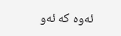ئەوە کە ئەو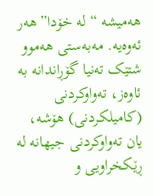هەمیشە “لە خۆدا” هەر ئەوەیە. مەبەستی هەموو شتێک تەنیا گۆڕاندانە بە ئاوەز، تەواوکردنی (کامیلکردنی) هۆشە، یان تەواوکردنی جیهانە لە ڕێکخراویى و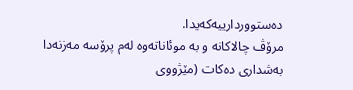دەستووردارییەکەیدا.
مرۆڤ چالاکانە و بە موئاناتەوە لەم پرۆسە مەزنەدا بەشدارى دەکات (مێژووی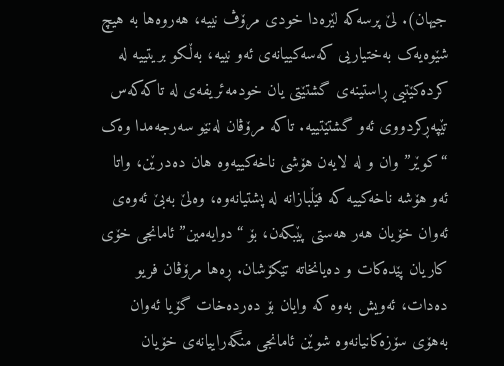جیهان). لێ پرسەکە لێرەدا خودى مرۆڤ نییە، هەروەها بە هیچ شێوەیەک بەختیاریى کەسەکییانەى ئەو نییە، بەڵکو بریتییە لە کردەکێتیی ڕاستینەى گشتێتى یان خودمەئریفەی لە تاکەکەس تێپەڕکردووی ئەو گشتێتییە. تاکە مرۆڤان لەنێو سەرجەمدا وەک “کوێر” وان و لە لایەن هۆشى ناخەکییەوە هان دەدرێن، واتا ئەو هۆشە ناخەکییە کە فێڵبازانە لە پشتیانەوە، وەلێ بەبێ ئەوەى ئەوان خۆیان هەر هەستى پێبکەن، بۆ “دوایەمین” ئامانجى خۆى کاریان پێدەکات و دەیانخاتە تێکۆشان. ڕەها مرۆڤان فریو دەدات، ئەویش بەوە کە وایان بۆ دەردەخات گۆیا ئەوان بەهۆى سۆزەکانیانەوە شوێن ئامانجی منگەراییانەى خۆیان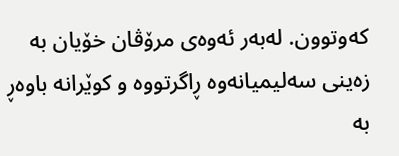کەوتوون. لەبەر ئەوەى مرۆڤان خۆیان بە زەینى سەلیمیانەوە ڕاگرتووە و کوێرانە باوەڕ بە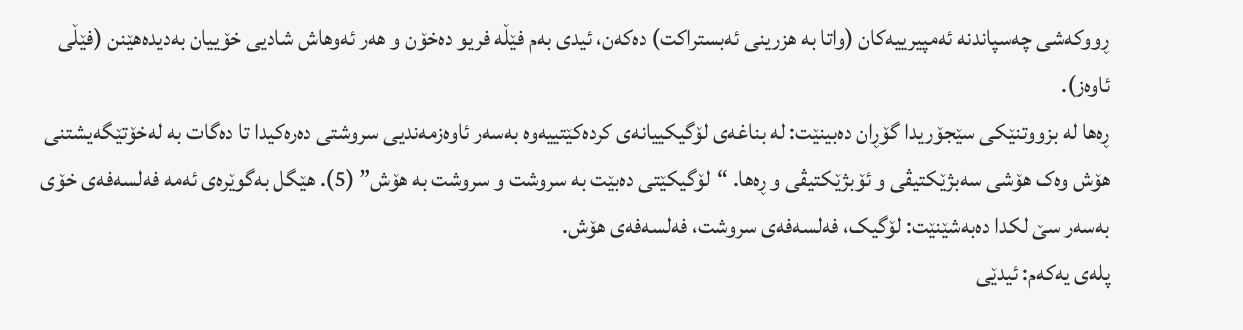ڕووکەشی چەسپاندنە ئەمپیرییەکان (واتا بە هزرینى ئەبستراکت) دەکەن، ئیدی بەم فێڵە فریو دەخۆن و هەر ئەوهاش شادیی خۆییان بەدیدەهێنن (فێڵى ئاوەز).
ڕەها لە بزووتنێکى سێجۆریدا گۆڕان دەبینێت: لە بناغەى لۆگیکییانەى کردەکێتییەوە بەسەر ئاوەزمەندیى سروشتى دەرەکیدا تا دەگات بە لەخۆتێگەیشتنى هۆش وەک هۆشى سەبژێکتیڤى و ئۆبژێکتیڤى و ڕەها. “لۆگیکێتی دەبێت بە سروشت و سروشت بە هۆش” (5). هێگل بەگوێرەی ئەمە فەلسەفەى خۆى بەسەر سێ لکدا دەبەشێنێت: لۆگیک، فەلسەفەى سروشت، فەلسەفەى هۆش.
پلەى یەکەم: ئیدێى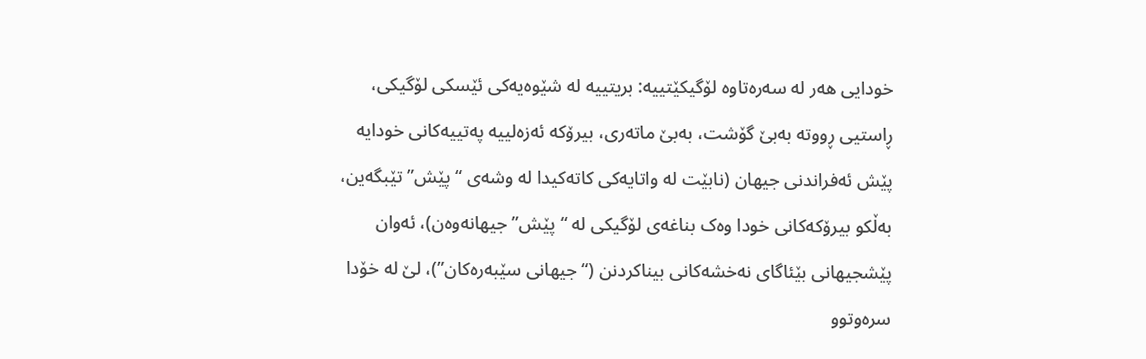خودایی هەر لە سەرەتاوە لۆگیکێتییە: بریتییە لە شێوەیەکى ئێسکى لۆگیکى، ڕاستیى ڕووتە بەبێ گۆشت، بەبێ ماتەری، بیرۆکە ئەزەلییە پەتییەکانى خودایە پێش ئەفراندنی جیهان (نابێت لە واتایەکى کاتەکیدا لە وشەى “پێش” تێبگەین، بەڵکو بیرۆکەکانى خودا وەک بناغەى لۆگیکی لە “پێش” جیهانەوەن)، ئەوان پێشجیهانى بێئاگاى نەخشەکانى بیناکردنن (“جیهانى سێبەرەکان”)، لێ لە خۆدا سرەوتوو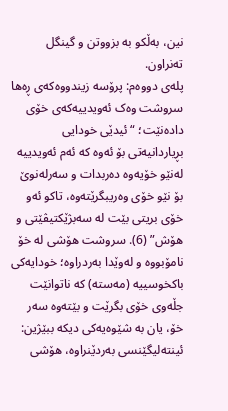نین، بەڵکو بە بزووتن و گینگل تەنراون.
پلەى دووەم: پرۆسە زیندووەکەى ڕەها سروشت وەک ئەویدییەکەى خۆى دادەنێت؛ “ئیدێى خودایی بڕیاردانیەتی بۆ ئەوە کە ئەم ئەویدییە لەنێو خۆیەوە دەربدات و سەرلەنوێ بۆ نێو خۆى وەریبگرێتەوە، تاکو ئەو خۆی بریتی بێت لە سەبژێکتیڤێتى و هۆش” (6). سروشت هۆشى لە خۆ نامۆبووە و لەوێدا بەردراوە؛ خودایەکى باکخوسییە (مەستە) کە ناتوانێت جڵەوى خۆى بگرێت و بێتەوە سەر خۆ، یان بە شێوەیەکی دیکە ببێژین: ئینتەلیگێنسى بەردێنراوە، هۆشى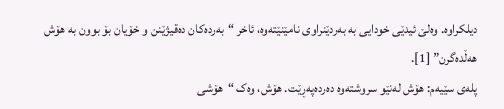دیلکراوە. وەلێ ئیدێى خودایی بە بەردێنراوى نامێنێتەوە، ئاخر “بەردەکان دەقیژێنن و خۆیان بۆ بوون بە هۆش هەڵدەگرن” [1].
پلەى سێیەم: هۆش لەنێو سروشتەوە دەردەپەڕێت. هۆش، وەک “هۆشى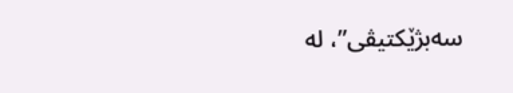سەبژێکتیڤى”، لە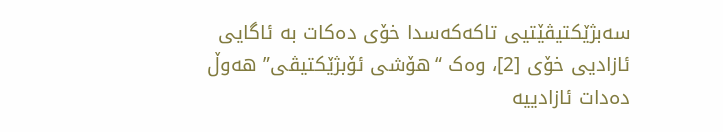سەبژێکتیڤێتیى تاکەکەسدا خۆی دەکات بە ئاگایى ئازادیى خۆی [2]، وەک “هۆشى ئۆبژێکتیڤى” هەوڵ دەدات ئازادییە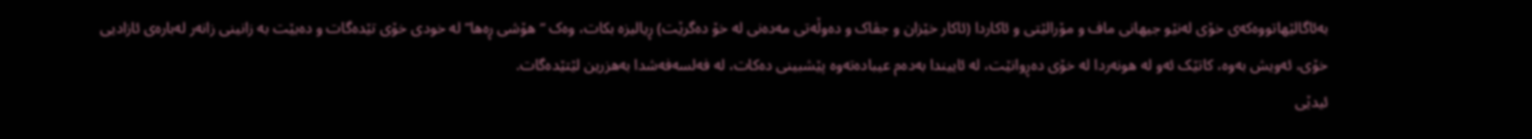بەئاگالێهاتووەکەى خۆى لەنێو جیهانى ماف و مۆرالێتى و ئاکاردا (ئاکار خێزان و جڤاک و دەوڵەتى مەدەنى لە خۆ دەگرێت) ڕیالیزە بکات، وەک “هۆشى ڕەها” لە خودى خۆى تێدەگات و دەبێت بە زانینى زانەر لەبارەی ئازادیى خۆى، ئەویش بەوە، کاتێک ئەو لە هونەردا لە خۆى دەڕوانێت، لە ئاییندا بەدەم عیبادەتەوە پێشبینى دەکات، لە فەلسەفەشدا بەهزرین لێتێدەگات.
ئیدێى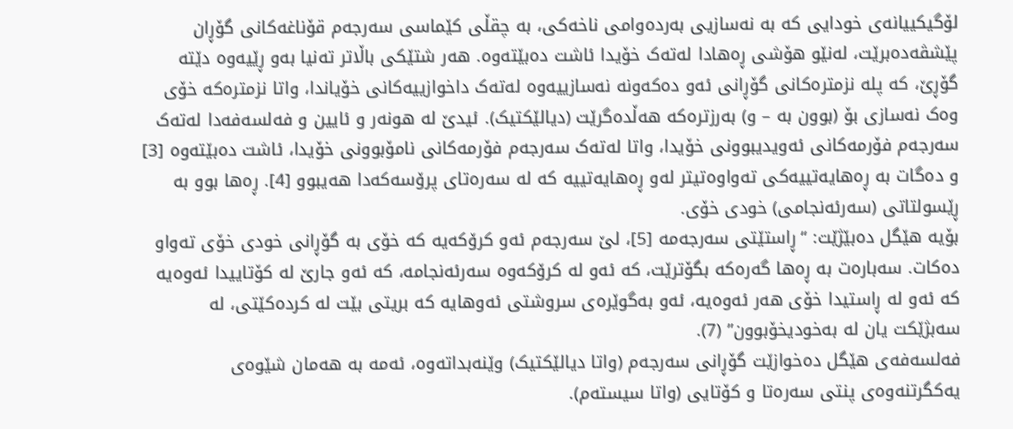لۆگیکییانەى خودایى کە بە نەسازیى بەردەوامى ناخەکی، بە چقڵی کێماسی سەرجەم قۆناغەکانی گۆڕان پێشڤەدەبرێت، لەنێو هۆشى ڕەهادا لەتەک خۆیدا ئاشت دەبێتەوە. هەر شتێکى باڵاتر تەنیا بەو ڕێیەوە دێتە گۆڕێ، کە پلە نزمترەکانى گۆڕانى ئەو دەکەونە نەسازییەوە لەتەک داخوازییەکانى خۆیاندا، واتا نزمترەکە خۆی وەک نەسازى بۆ (بوون بە – و) بەرزترەکە هەڵدەگرێت (دیالێکتیک). ئیدێ لە هونەر و ئایین و فەلسەفەدا لەتەک سەرجەم فۆرمەکانى ئەویدیبوونى خۆیدا، واتا لەتەک سەرجەم فۆرمەکانى نامۆبوونى خۆیدا، ئاشت دەبێتەوە [3] و دەگات بە ڕەهایەتییەکى تەواوەتیتر لەو ڕەهایەتییە کە لە سەرەتاى پرۆسەکەدا هەیبوو [4]. ڕەها بوو بە ڕێسولتاتی (سەرئەنجامى) خودى خۆى.
بۆیە هێگل دەبێژێت: “ڕاستێتی سەرجەمە [5]، لێ سەرجەم ئەو کرۆکەیە کە خۆى بە گۆڕانى خودى خۆی تەواو دەکات. سەبارەت بە ڕەها گەرەکە بگۆترێت، کە ئەو لە کرۆکەوە سەرئەنجامە، کە ئەو جارێ لە کۆتاییدا ئەوەیە کە ئەو لە ڕاستیدا خۆى هەر ئەوەیە، ئەو بەگوێرەی سروشتى ئەوهایە کە بریتى بێت لە کردەکێتی، لە سەبژێکت یان لە بەخودیخۆبوون” (7).
فەلسەفەى هێگل دەخوازێت گۆڕانى سەرجەم (واتا دیالێکتیک) وێنەبداتەوە، ئەمە بە هەمان شێوەى یەکگرتنەوەى پنتى سەرەتا و کۆتایى (واتا سیستەم).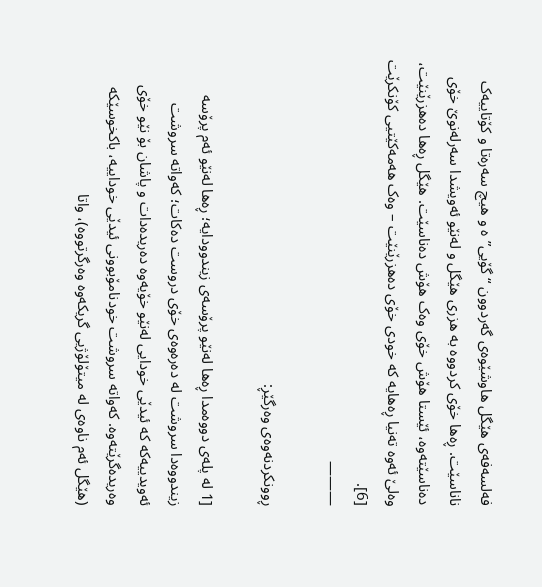فەلسەفەى هێگل هاوشێوەى گەردوون “گۆیی”ە و هیچ سەرەتا و کۆتاییەک ناناسێت. ڕەها خۆى کردووە بە هزرى هێگل و لەنێو ئەویشدا سەرلەنوێ خۆى دەناسێتەوە، ئێستا هۆش خۆى وەک هۆش دەناسێت. هێگل ڕەها دەهزرێنێت، وەلێ ئەوە تەنیا ڕەهایە کە خودى خۆى دەهزرێنێت – وەک هەمەکێتیى کۆنکرێت [6].
———

ڕوونکردنەوەى وەرگێڕ:

[1 لە پلەى دووەمدا ڕەها لەنێو پرۆسەى زیندوودایە؛ ڕەها لەنێو ئەم پرۆسە زیندووەدا سروشت لە دەرەوەی خۆی دروست دەکات؛ کەواتە سروشت ئەویدییەکە کە ئیدێى خودایی لەنێو خۆیەوە دەریدەدات و پاشان بۆ نێو خۆی وەریدەگرێتەوە. کەواتە سروشت خودنامۆبوونى ئیدێى خوداییە، باکخوسێکە (هێگل ئەم ناوەى لە میتۆلۆژیى گریکەوە وەرگرتووە)، واتا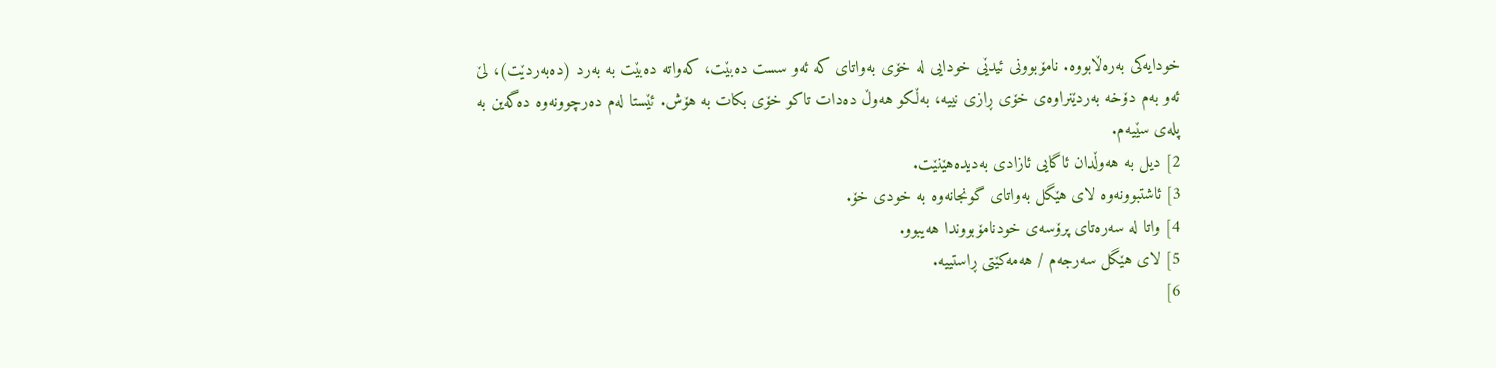خودایەکى بەرەڵابووە. نامۆبوونى ئیدێى خودایی لە خۆى بەواتاى کە ئەو سست دەبێت، کەواتە دەبێت بە بەرد (دەبەردێت)، لێ ئەو بەم دۆخە بەردێنراوەى خۆى ڕازی نییە، بەڵکو هەوڵ دەدات تاکو خۆى بکات بە هۆش. ئێستا لەم دەرچوونەوە دەگەین بە پلەى سێیەم.
2] دیل بە هەوڵدان ئاگایی ئازادی بەدیدەهێنێت.
3] ئاشتبوونەوە لای هێگل بەواتای گونجانەوە بە خودی خۆ.
4] واتا لە سەرەتای پرۆسەی خودنامۆبووندا هەیبوو.
5] لای هێگل سەرجەم / هەمەکێتی ڕاستییە.
6]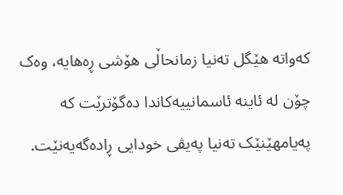کەواتە هێگل تەنیا زمانحاڵی هۆشی ڕەهایە، وەک چۆن لە ئاینە ئاسمانییەکاندا دەگۆترێت کە پەیامهێنێک تەنیا پەیڤی خودایی ڕادەگەیەنێت.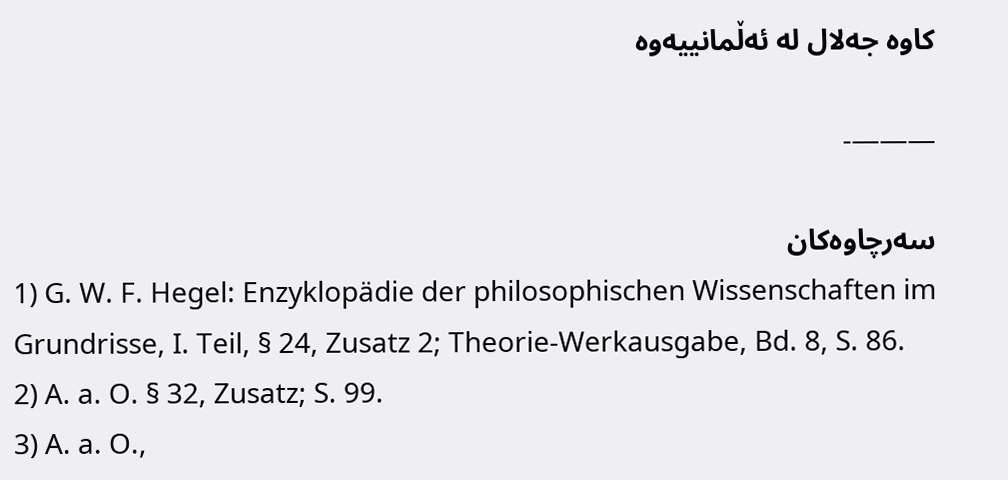کاوە جەلال لە ئەڵمانییەوە

———-

سەرچاوەکان
1) G. W. F. Hegel: Enzyklopädie der philosophischen Wissenschaften im Grundrisse, I. Teil, § 24, Zusatz 2; Theorie-Werkausgabe, Bd. 8, S. 86.
2) A. a. O. § 32, Zusatz; S. 99.
3) A. a. O.,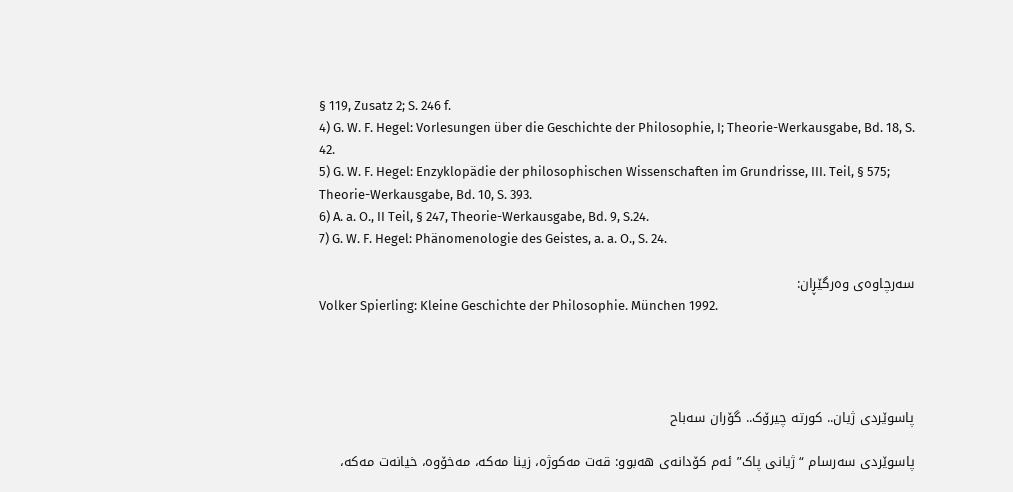§ 119, Zusatz 2; S. 246 f.
4) G. W. F. Hegel: Vorlesungen über die Geschichte der Philosophie, I; Theorie-Werkausgabe, Bd. 18, S. 42.
5) G. W. F. Hegel: Enzyklopädie der philosophischen Wissenschaften im Grundrisse, III. Teil, § 575; Theorie-Werkausgabe, Bd. 10, S. 393.
6) A. a. O., II Teil, § 247, Theorie-Werkausgabe, Bd. 9, S.24.
7) G. W. F. Hegel: Phänomenologie des Geistes, a. a. O., S. 24.

سەرچاوەی وەرگێڕان:
Volker Spierling: Kleine Geschichte der Philosophie. München 1992.




پاسوێردی ژیان.. کورتە چیرۆک.. گۆران سەباح

پاسوێردی سەرسام “ژیانی پاک” ئەم کۆدانەی هەبوو: قەت مەکوژە، زینا مەکە، مەخۆوە، خیانەت مەکە،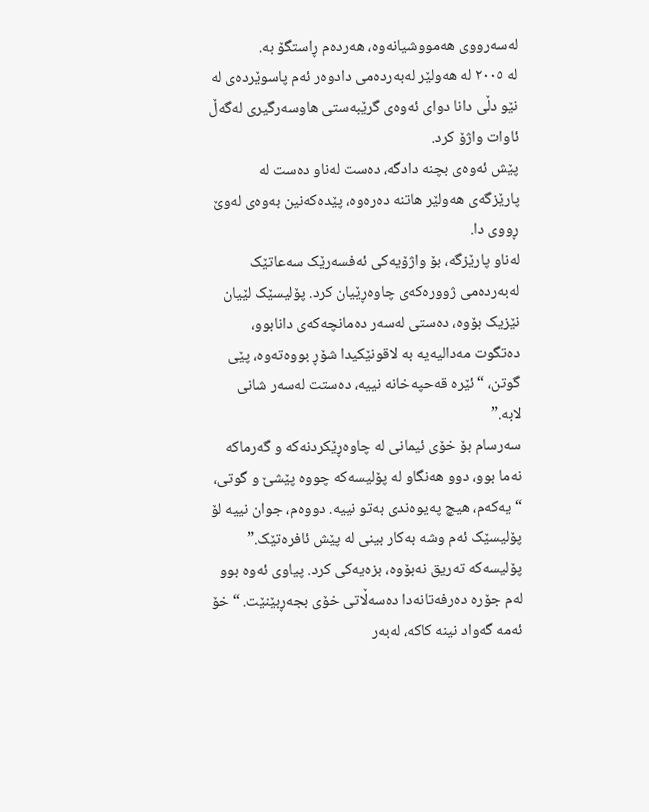لەسەرووی هەمووشیانەوە، هەردەم ڕاستگۆ بە.
لە ٢٠٠٥ لە هەولێر لەبەردەمی دادوەر ئەم پاسوێردەی لە نێو دڵی دانا دوای ئەوەی گرێبەستی هاوسەرگیری لەگەڵ ئاوات واژۆ کرد.
پێش ئەوەی بچنە دادگە، دەست لەناو دەست لە پارێزگەی هەولێر هاتنە دەرەوە، پێدەکەنین بەوەی لەوێ ڕووی دا.
لەناو پارێزگە، بۆ واژۆیەکی ئەفسەرێک سەعاتێک لەبەردەمی ژوورەکەی چاوەڕێیان کرد. پۆلیسێک لێیان نێزیک بۆوە، دەستی لەسەر دەمانچەکەی دانابوو، دەتگوت مەدالیەیە بە لاقونێکیدا شۆڕ بووەتەوە، پێی گوتن، “ئێرە قەحپەخانە نییە، دەستت لەسەر شانی لابە.”
سەرسام بۆ خۆی ئیمانی لە چاوەڕێکردنەکە و گەرماکە نەما بوو، دوو هەنگاو لە پۆلیسەکە چووە پێشێ و گوتی، “یەکەم، هیچ پەیوەندی بەتو نییە. دووەم، جوان نییە لۆ پۆلیسێک ئەم وشە بەکار بینی لە پێش ئافرەتێک.”
پۆلیسەکە تەریق نەبۆوە، بزەیەکی کرد. پیاوی ئەوە بوو لەم جۆرە دەرفەتانەدا دەسەڵاتی خۆی بجەڕبێنێت. “خۆ ئەمە گەواد نینە کاکە، لەبەر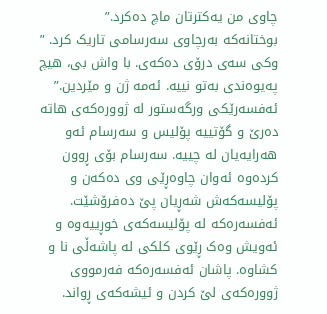چاوی من یەکترتان ماچ دەکرد.”
بوختانەکە بەرچاوی سەرسامی تاریک کرد. ” وکی سەی درۆی دەکەی. با واش بی، هیچ پەیوەندی بەتو نییە. ئەمە ژن و مێردین.”
ئەفسەرێکی ورگەستور لە ژوورەکەی هاتە دەرێ و گۆتییە پۆلیس و سەرسام ئەو هەرایەیان لە چییە. سەرسام بۆی ڕوون کردەوە ئەوان چاوەڕێی وی دەکەن و پۆلیسەکەش شەڕیان پێ دەفرۆشێت. ئەفسەرەکە لە پۆلیسەکەی خوڕییەوە و ئەویش وەک ڕێوی کلکی لە پاشەڵی نا و کشاوە. پاشان ئەفسەرەکە فەرمووی ژوورەکەی لێ کردن و ئیشەکەی ڕواند.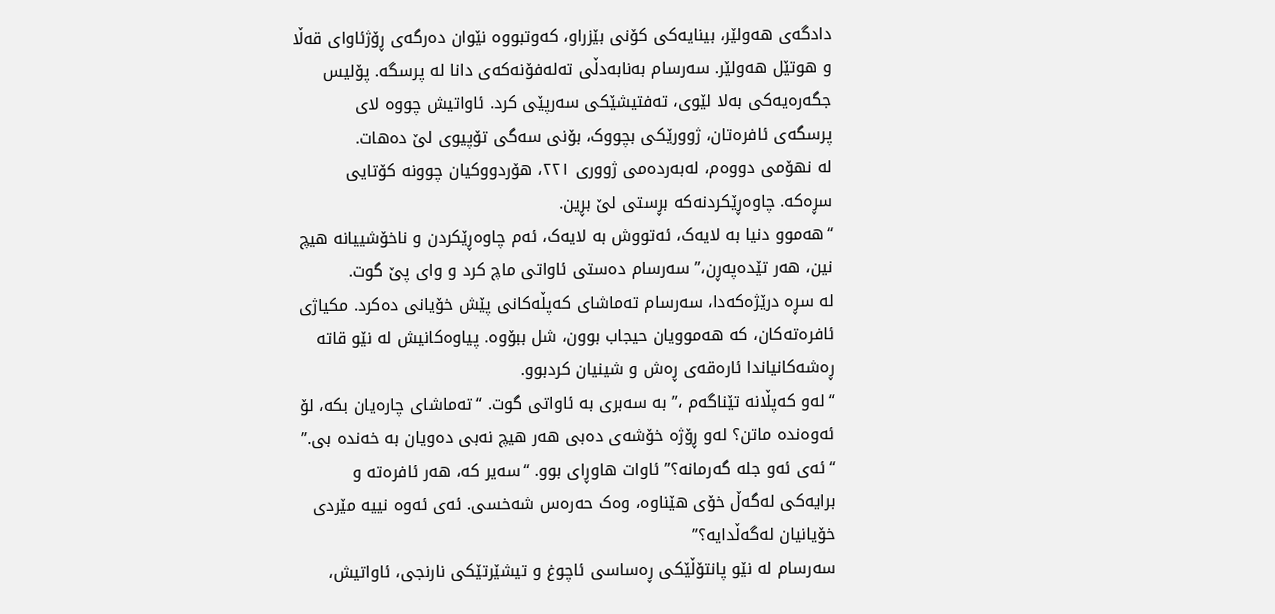دادگەی هەولێر، بینایەکی کۆنی بێزراو، کەوتبووە نێوان دەرگەی ڕۆژئاوای قەڵا و هوتێل هەولێر. سەرسام بەنابەدڵی تەلەفۆنەکەی دانا لە پرسگە. پۆلیس جگەرەیەکی بەلا لێوی، تەفتیشێکی سەرپێی کرد. ئاواتیش چووە لای پرسگەی ئافرەتان، ژوورێکی بچووک، بۆنی سەگی تۆپیوی لێ دەهات.
لە نهۆمی دووەم، لەبەردەمی ژووری ٢٢١، هۆردووکیان چوونە کۆتایی سڕەکە. چاوەڕێکردنەکە بڕستی لێ بڕین.
“هەموو دنیا بە لایەک، ئەتووش بە لایەک، ئەم چاوەڕێکردن و ناخۆشییانە هیچ نین، هەر تێدەپەڕن،” سەرسام دەستی ئاواتی ماچ کرد و وای پێ گوت.
لە سڕە درێژەکەدا، سەرسام تەماشای کەپڵەکانی پێش خۆیانی دەکرد. مکیاژی ئافرەتەکان، کە هەموویان حیجاب بوون، شل ببۆوە. پیاوەکانیش لە نێو قاتە ڕەشەکانیاندا ئارەقەی ڕەش و شینیان کردبوو.
“لەو کەپڵانە تێناگەم ،” بە سەبری بە ئاواتی گوت. “تەماشای چارەیان بکە، لۆ ئەوەندە ماتن؟ لەو ڕۆژە خۆشەی دەبی هەر هیچ نەبی دەویان بە خەندە بی.”
“ئەی ئەو جلە گەرمانە؟” ئاوات هاوڕای بوو. “سەیر کە، هەر ئافرەتە و برایەکی لەگەڵ خۆی هێناوە، وەک حەرەس شەخسی. ئەی ئەوە نییە مێردی خۆیانیان لەگەڵدایە؟”
سەرسام لە نێو پانتۆڵێکی ڕەساسی ئاچوغ و تیشێرتێکی نارنجی، ئاواتیش،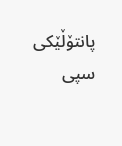پانتۆڵێکی سپی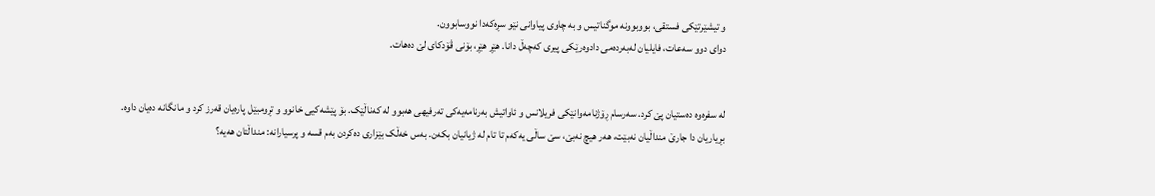و تیشێرتێکی فستقی، بووبوونە موگناتیس و بە چاوی پیاوانی نێو سڕەکەدا نووسابوون.
دوای دوو سەعات، فایلیان لەبەردەمی دادوەرێکی پیری کەچەڵ دانا. هێڕ هێڕ، بۆنی ڤۆدکای لێ دەهات.


لە سفرەوە دەستیان پێ کرد. سەرسام ڕۆژنامەوانێکی فریلانس و ئاواتیش بەرنامەیەکی تەرفیهی هەبوو لە کەناڵێک. بۆ پێشەکیی خانوو و تڕومبێل پارەیان قەرز کرد و مانگانە دەیان داوە.
بڕیاریان دا جارێ منداڵیان نەبێت، هەر هیچ نەبێ، سێ ساڵی یەکەم تا تام لە ژیانیان بکەن. بەس خەڵک بێزاری دەکردن بەم قسە و پرسیارانە: منداڵتان هەیە؟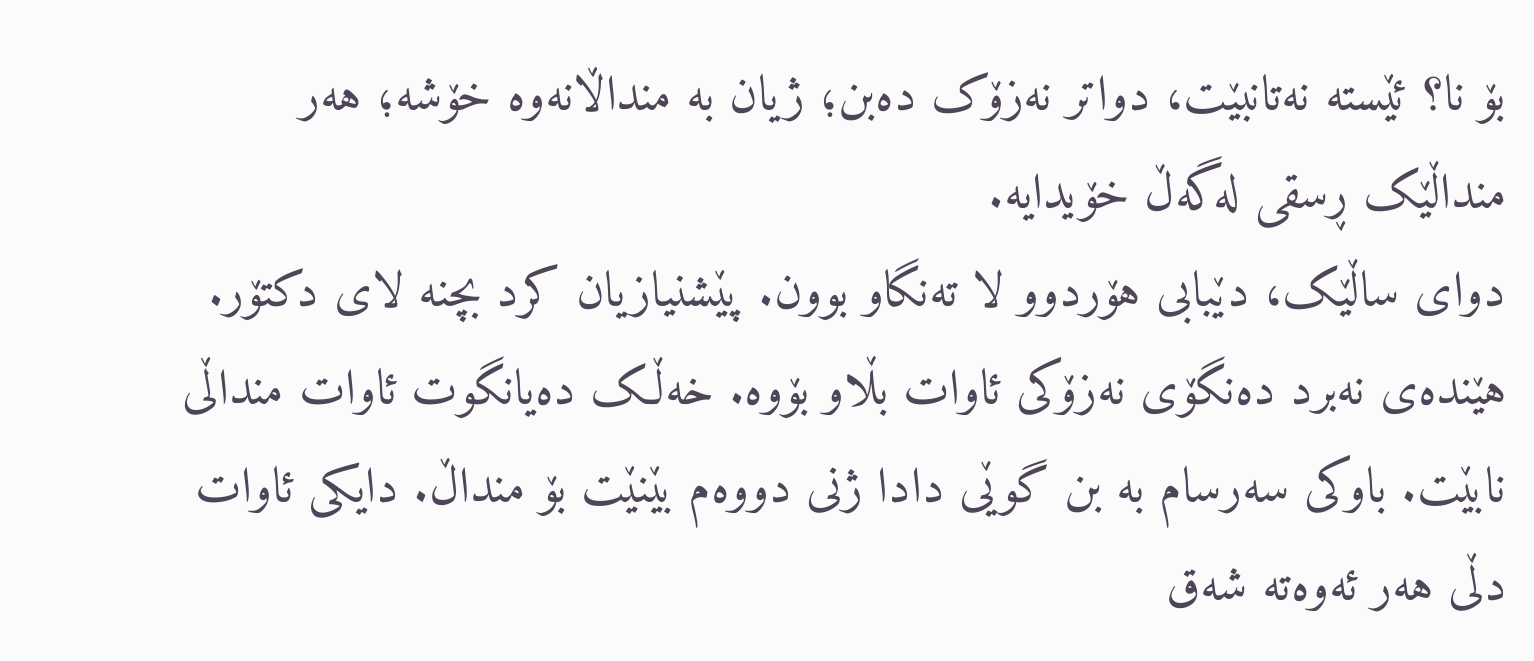بۆ نا؟ ئێستە نەتانبێت، دواتر نەزۆک دەبن؛ ژیان بە منداڵانەوە خۆشە؛ هەر منداڵێک ڕسقی لەگەڵ خۆیدایە.
دوای ساڵێک، دێبابی هۆردوو لا تەنگاو بوون. پێشنیازیان کرد بچنە لای دکتۆر. هێندەی نەبرد دەنگۆی نەزۆکی ئاوات بڵاو بۆوە. خەڵک دەیانگوت ئاوات منداڵی نابێت. باوکی سەرسام بە بن گوێی دادا ژنی دووەم بێنێت بۆ منداڵ. دایکی ئاوات دڵی هەر ئەوەتە شەق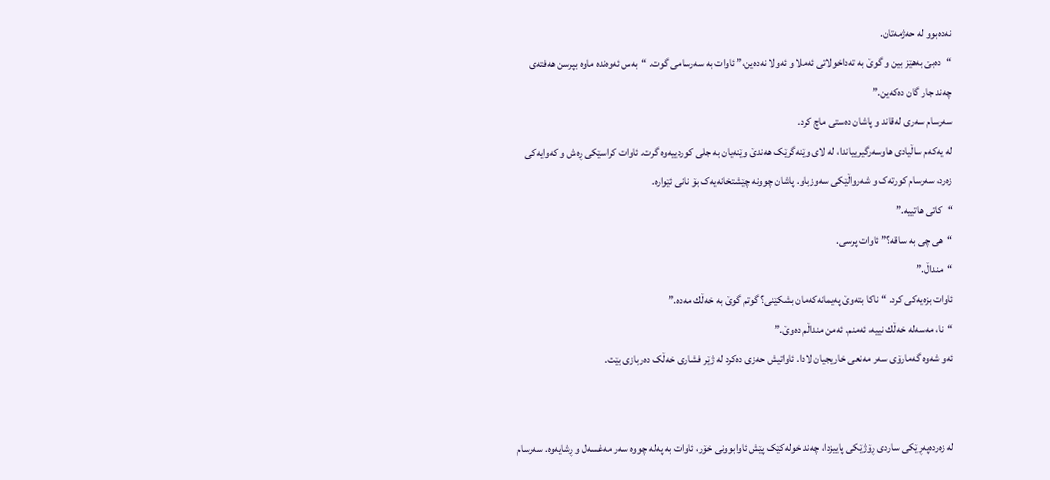نەدەبوو لە حەژمەتان.
“دەبێ بەهێز بین و گوێ بە تەداخولاتی ئەملا و ئەولا نەدەین،” ئاوات بە سەرسامی گوت. “بەس ئەوەندە ماوە بپرسن هەفتەی چەند جار گان دەکەین.”
سەرسام سەری لەقاند و پاشان دەستی ماچ کرد.
لە یەکەم ساڵیادی هاوسەرگیرییاندا، لە لای وێنەگرێک هەندێ وێنەیان بە جلی کوردییەوە گرت. ئاوات کراسێکی ڕەش و کەوایەکی زەرد، سەرسام کورتەک و شەرواڵێکی سەوزباو. پاشان چوونە چێشتخانەیەک بۆ نانی ئێوارە.
“کاتی هاتییە.”
“هی چی بە ساقە؟” ئاوات پرسی.
“منداڵ.”
ئاوات بزەیەکی کرد. “ناکا بتەوێ پەیمانەکەمان بشکێنی؟ گوتم گوێ بە خەڵك مەدە.”
“نا، مەسەلە خەڵك نییە، ئەمنم. ئەمن منداڵم دەوێ.”
ئەو شەوە گەمارۆی سەر مەنعی خاریجیان لادا. ئاواتیش حەزی دەکرد لە ژێر فشاری خەڵک دەربازی بێت.


لە زەردەپەڕێکی ساردی ڕۆژێکی پاییزدا، چەند خولەکێک پێش ئاوابوونی خۆر، ئاوات بە پەلە چووە سەر مەغسەل و ڕشایەوە. سەرسام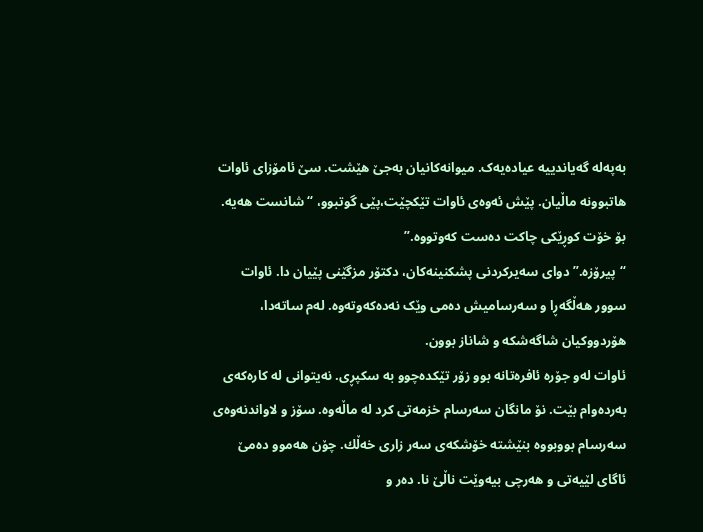بەپەلە گەیاندییە عیادەیەک. میوانەکانیان بەجێ هێشت. سێ ئامۆزای ئاوات هاتبوونە ماڵیان. پێش ئەوەی ئاوات تێکچێت،پێی گوتبوو، “شانست هەیە. بۆ خۆت کوڕێکی چاکت دەست کەوتووە.”
“پیرۆزە.” دوای سەیرکردنی پشکنینەکان، دکتۆر مزگێنی پێیان دا. ئاوات سوور هەڵگەڕا و سەرسامیش دەمی وێک نەدەکەوتەوە. لەم ساتەدا، هۆردووکیان شاگەشکە و شاناز بوون.
ئاوات لەو جۆرە ئافرەتانە بوو زۆر تێکدەچوو بە سکپڕی. نەیتوانی لە کارەکەی بەردەوام بێت. نۆ مانگان سەرسام خزمەتی کرد لە ماڵەوە. سۆز و لاواندنەوەی سەرسام بووبووە بنێشتە خۆشکەی سەر زاری خەڵك. چۆن هەموو دەمێ ئاگای لێیەتی و هەرچی بیەوێت ناڵێ نا. دەر و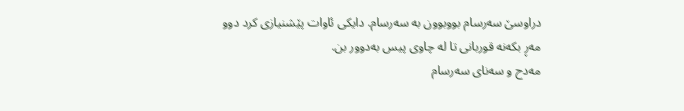دراوسێ سەرسام بووبوون بە سەرسام. دایکی ئاوات پێشنیازی کرد دوو مەڕ بکەنە قوربانی تا لە چاوی پیس بەدوور بن.
مەدح و سەنای سەرسام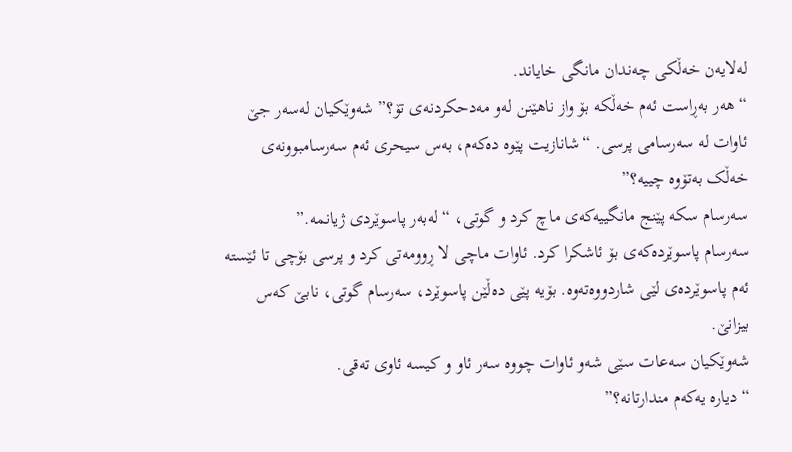لەلایەن خەڵکی چەندان مانگی خایاند.
“هەر بەڕاست ئەم خەڵکە بۆ واز ناهێنن لەو مەدحکردنەی تۆ؟” شەوێکیان لەسەر جێ ئاوات لە سەرسامی پرسی. “شانازیت پێوە دەکەم، بەس سیحری ئەم سەرسامبوونەی خەڵک بەتۆوە چییە؟”
سەرسام سکە پێنج مانگییەکەی ماچ کرد و گوتی، “لەبەر پاسوێردی ژیانمە.”
سەرسام پاسوێردەکەی بۆ ئاشکرا کرد. ئاوات ماچی لا ڕوومەتی کرد و پرسی بۆچی تا ئێستە ئەم پاسوێردەی لێی شاردووەتەوە. بۆیە پێی دەڵێن پاسوێرد، سەرسام گوتی، نابێ کەس بیزانێ.
شەوێکیان سەعات سێی شەو ئاوات چووە سەر ئاو و کیسە ئاوی تەقی.
“دیارە یەکەم مندارتانە؟”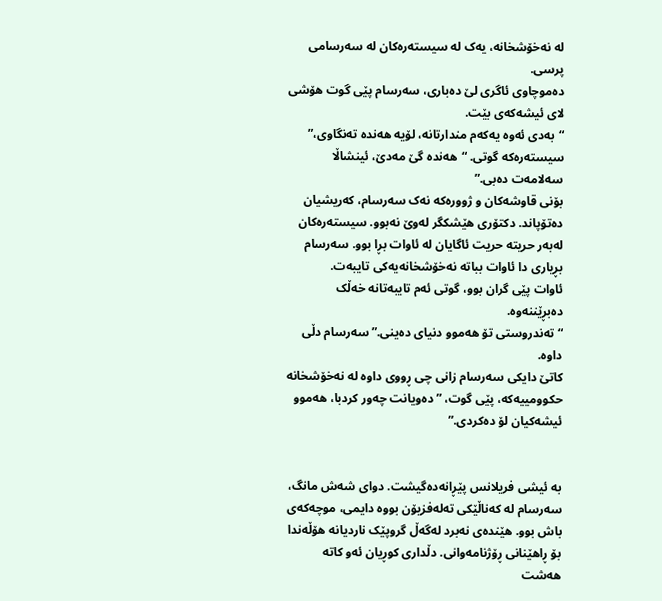لە نەخۆشخانە، یەک لە سیستەرەکان لە سەرسامی پرسی.
دەموچاوی ئاگری لێ دەباری، سەرسام پێی گوت هۆشی لای ئیشەکەی بێت.
“بەدی ئەوە یەکەم مندارتانە، لۆیە هەندە تەنگاوی،” سیستەرەکە گوتی. “هەندە گێ مەدێ، ئینشاڵا سەلامەت دەبی.”
بۆنی قاوشەکان و ژوورەکە نەک سەرسام، کەریشیان دەتۆپاند. دکتۆری هێشکگر لەوێ نەبوو. سیستەرەکان لەبەر حریتە حریت ئاگایان لە ئاوات بڕا بوو. سەرسام بڕیاری دا ئاوات بباتە نەخۆشخانەیەکی تایبەت.
ئاوات پێی گران بوو، گوتی ئەم تایبەتانە خەڵک دەبڕێننەوە.
“تەندروستی تۆ هەموو دنیای دەینی.” سەرسام دڵی داوە.
کاتێ دایکی سەرسام زانی چی ڕووی داوە لە نەخۆشخانە حکوومییەکە، پێی گوت، ” دەویانت چەور کردبا، هەموو ئیشەکیان لۆ دەکردی.”


بە ئیشی فریلانس پێڕانەدەگیشت. دوای شەش مانگ، سەرسام لە کەناڵێکی تەلەفزیۆن بووە دایمی، موچەکەی باش بوو. هێندەی نەبرد لەگەڵ گروپێک ناردیانە هۆڵەندا بۆ ڕاهێنانی ڕۆژنامەوانی. دڵداری کوڕیان ئەو کاتە هەشت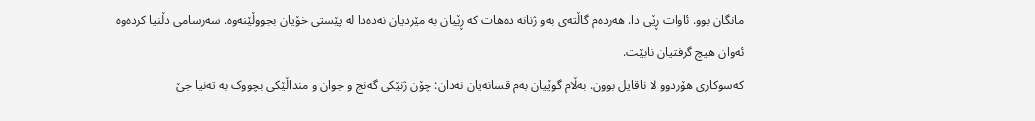مانگان بوو. ئاوات ڕێی دا. هەردەم گاڵتەی بەو ژنانە دەهات کە ڕێیان بە مێردیان نەدەدا لە پێستی خۆیان بجووڵێنەوە. سەرسامی دڵنیا کردەوە ئەوان هیچ گرفتیان نابێت.
کەسوکاری هۆردوو لا ناقایل بوون. بەڵام گوێیان بەم قسانەیان نەدان: چۆن ژنێکی گەنج و جوان و منداڵێکی بچووک بە تەنیا جێ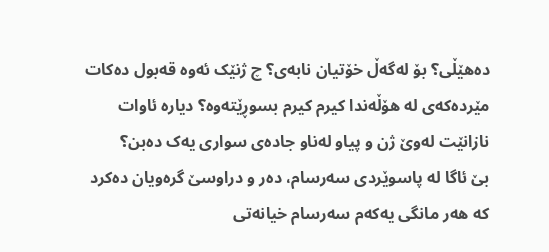دەهێڵی؟ بۆ لەگەڵ خۆتیان نابەی؟ چ ژنێک ئەوە قەبول دەکات مێردەکەی لە هۆڵەندا کیرم کیرم بسوڕێتەوە؟ دیارە ئاوات نازانێت لەوێ ژن و پیاو لەناو جادەی سواری یەک دەبن؟
بێ ئاگا لە پاسوێردی سەرسام، دەر و دراوسێ گرەویان دەکرد کە هەر مانگی یەکەم سەرسام خیانەتی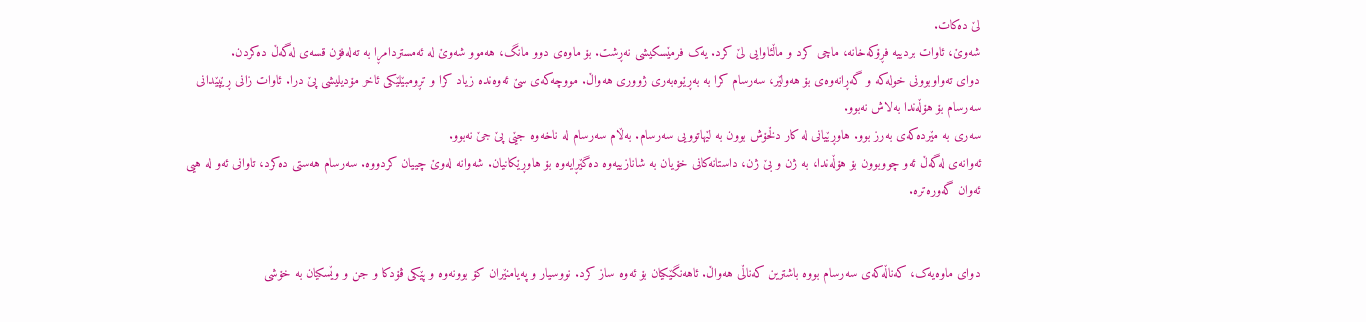لێ دەکات.
شەوێ، ئاوات بردییە فڕۆکەخانە، ماچی کرد و ماڵئاوایی لێ کرد. یەک فرمێسکیشی نەڕشت. بۆ ماوەی دوو مانگ، هەموو شەوێ لە ئەمستردامڕا بە تەلەفۆن قسەی لەگەڵ دەکردن.
دوای تەواوبوونی خولەکە و گەڕانەوەی بۆ هەولێر، سەرسام کرا بە بەڕێوەبەری ژووری هەواڵ. مووچەکەی سێ ئەوەندە زیاد کرا و تڕومبێلێکی ئاخر مۆدیلیشی پێ درا. ئاوات زانی ڕێپێدانی سەرسام بۆ هۆڵەندا بەلاش نەبوو.
سەری بە مێردەکەی بەرز بوو. هاوڕێیانی لە کار دڵخۆش بوون بە لێهاتوویی سەرسام. بەڵام سەرسام لە ناخەوە جێی پێ جێ نەبوو.
ئەوانەی لەگەڵ ئەو چووبوون بۆ هۆڵەندا، بە ژن و بێ ژن، داستانەکانی خۆیان بە شانازییەوە دەگێڕایەوە بۆ هاوڕێکانیان. شەوانە لەوێ چییان کردووە. سەرسام هەستی دەکرد، تاوانی ئەو لە هیی ئەوان گەورەترە.


دوای ماوەیەک، کەناڵەکەی سەرسام بووە باشترین کەناڵی هەواڵ. ئاهەنگێکیان بۆ ئەوە ساز کرد. نووسیار و پەیامنێران کۆ بوونەوە و پێکی ڤۆدکا و جن و وێسکیان بە خۆشی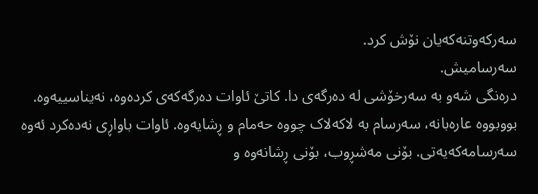سەرکەوتنەکەیان نۆش کرد.
سەرسامیش.
درەنگی شەو بە سەرخۆشی لە دەرگەی دا. کاتێ ئاوات دەرگەکەی کردەوە، نەیناسییەوە. بووبووە عارەبانە، سەرسام بە لاکەلاک چووە حەمام و ڕشایەوە. ئاوات باواڕی نەدەکرد ئەوە سەرسامەکەیەتی. بۆنی مەشڕوب، بۆنی ڕشانەوە و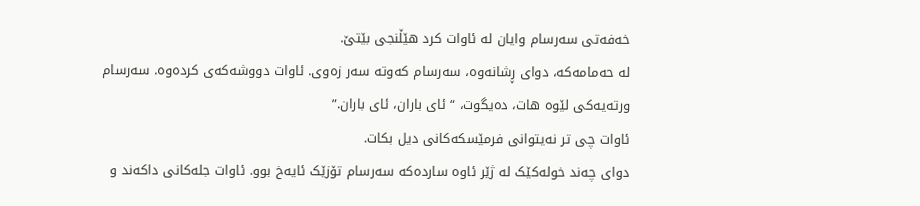خەفەتی سەرسام وایان لە ئاوات کرد هێڵنجی بێتێ.
لە حەمامەکە، دوای ڕشانەوە، سەرسام کەوتە سەر زەوی. ئاوات دووشەکەی کردەوە. سەرسام ورتەیەکی لێوە هات، دەیگوت، “ئای باران، ئای باران.”
ئاوات چی تر نەیتوانی فرمێسکەکانی دیل بکات.
دوای چەند خولەکێک لە ژێر ئاوە ساردەکە سەرسام تۆزێک ئایەخ بوو. ئاوات جلەکانی داکەند و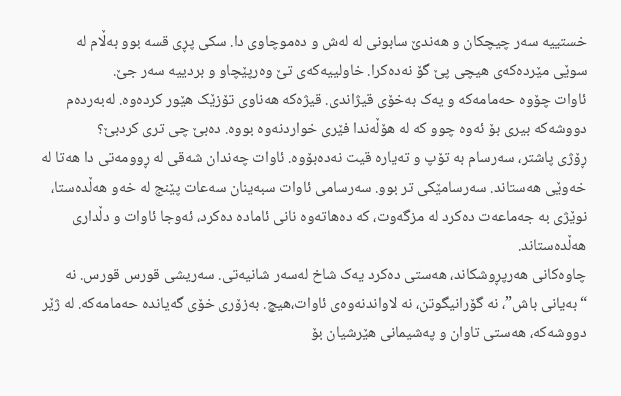خستییە سەر چیچکان و هەندێ سابونی لە لەش و دەموچاوی دا. سکی پڕی قسە بوو بەڵام لە سوێی مێردەکەی هیچی پێ گۆ نەدەکرا. خاولییەکەی تێ وەرپێچاو و بردییە سەر جێ.
ئاوات چۆوە حەمامەکە و یەک بەخۆی قیژاندی. قیژەکە هەناوی تۆزێک هێور کردەوە. لەبەردەم دووشەکە بیری بۆ ئەوە چوو کە لە هۆڵەندا فێری خواردنەوە بووە. دەبێ چی تری کردبێ؟
ڕۆژی پاشتر، سەرسام بە تۆپ و تەیارە قیت نەدەبۆوە. ئاوات چەندان شەقی لە ڕوومەتی دا هەتا لە خەوێی هەستاند. سەرسامێکی تر بوو. سەرسامی ئاوات سبەینان سەعات پێنج لە خەو هەڵدەستا، نوێژی بە جەماعەت دەکرد لە مزگەوت، کە دەهاتەوە نانی ئامادە دەکرد، ئەوجا ئاوات و دڵداری هەڵدەستاند.
چاوەکانی هەرپڕوشکاند، هەستی دەکرد یەک شاخ لەسەر شانیەتی. سەریشی قورس قورس. نە “بەیانی باش”، نە گۆرانیگوتن، نە لاواندنەوەی ئاوات،هیچ. بەزۆری خۆی گەیاندە حەمامەکە. لە ژێر دووشەکە، هەستی تاوان و پەشیمانی هێرشیان بۆ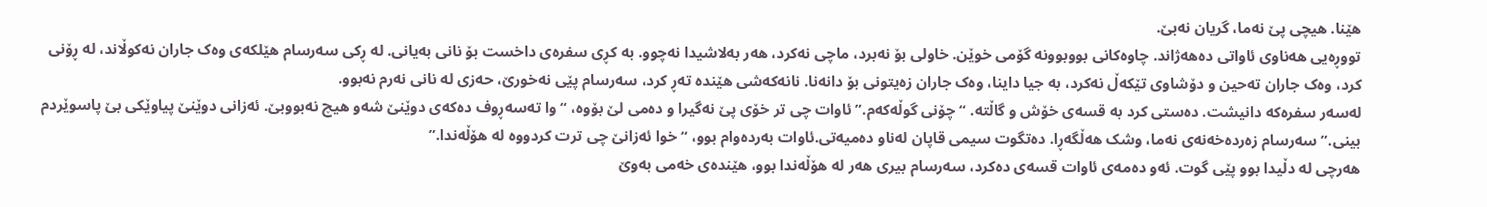هێنا. هیچی پێ نەما، گریان نەبێ.
تووڕەیی هەناوی ئاواتی دەهەژاند. چاوەکانی بووبوونە گۆمی خوێن. خاولی بۆ نەبرد، ماچی نەکرد، هەر بەلاشیدا نەچوو. بە کڕی سفرەی داخست بۆ نانی بەیانی. لە ڕکی سەرسام هێلکەی وەک جاران نەکوڵاند، لە ڕۆنی کرد، وەک جاران تەحین و دۆشاوی تێکەڵ نەکرد، بە جیا داینا، وەک جاران زەیتونی بۆ دانەنا. نانەکەشی هێندە تەڕ کرد، سەرسام پێی نەخورێ، حەزی لە نانی نەرم نەبوو.
لەسەر سفرەکە دانیشت. دەستی کرد بە قسەی خۆش و گاڵتە. “چۆنی گوڵەکەم.” ئاوات چی تر خۆی پێ نەگیرا و دەمی لێ بۆوە، “وا تەسەڕوف دەکەی دوێنێ شەو هیچ نەبووبێ. ئەزانی دوێنێ پیاوێکی بێ پاسوێردم بینی.” سەرسام زەردەخەنەی نەما، وشک هەڵگەڕا. دەتگوت سیمی قاپان لەناو دەمیەتی.ئاوات بەردەوام بوو، “خوا ئەزانێ چی ترت کردووە لە هۆڵەندا.”
هەرچی لە دڵیدا بوو پێی گوت. ئەو دەمەی ئاوات قسەی دەکرد، سەرسام بیری هەر لە هۆڵەندا بوو، هێندەی خەمی بەوێ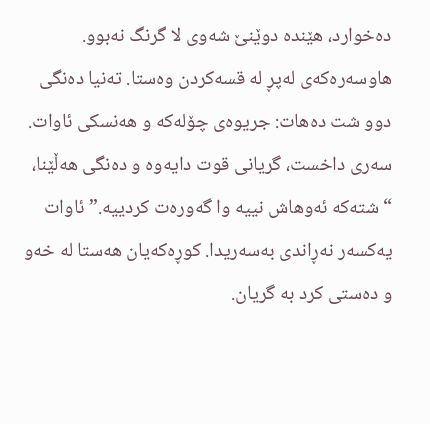دەخوارد، هێندە دوێنێ شەوی لا گرنگ نەبوو.
هاوسەرەکەی لەپڕ لە قسەکردن وەستا. تەنیا دەنگی دوو شت دەهات: جریوەی چۆلەکە و هەنسکی ئاوات.
سەری داخست، گریانی قوت دایەوە و دەنگی هەڵێنا، “شتەکە ئەوهاش نییە وا گەورەت کردییە.” ئاوات یەکسەر نەڕاندی بەسەریدا. کوڕەکەیان هەستا لە خەو و دەستی کرد بە گریان.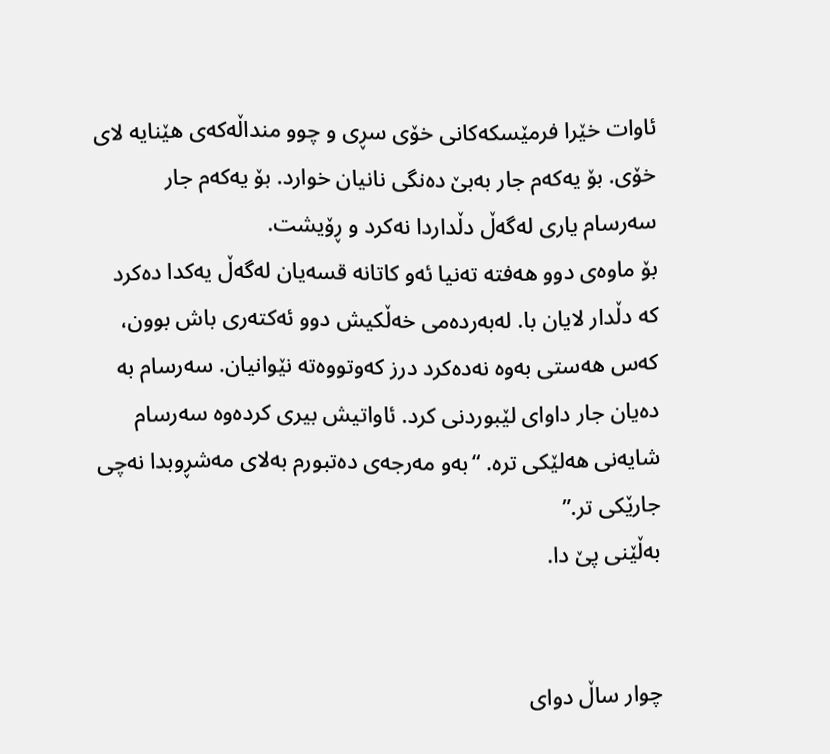ئاوات خێرا فرمێسکەکانی خۆی سڕی و چوو منداڵەکەی هێنایە لای خۆی. بۆ یەکەم جار بەبێ دەنگی نانیان خوارد. بۆ یەکەم جار سەرسام یاری لەگەڵ دڵداردا نەکرد و ڕۆیشت.
بۆ ماوەی دوو هەفتە تەنیا ئەو کاتانە قسەیان لەگەڵ یەکدا دەکرد کە دڵدار لایان با. لەبەردەمی خەڵکیش دوو ئەکتەری باش بوون، کەس هەستی بەوە نەدەکرد درز کەوتووەتە نێوانیان. سەرسام بە دەیان جار داوای لێبوردنی کرد. ئاواتیش بیری کردەوە سەرسام شایەنی هەلێکی ترە. “بەو مەرجەی دەتبورم بەلای مەشڕوبدا نەچی جارێکی تر.”
بەڵێنی پێ دا.


چوار ساڵ دوای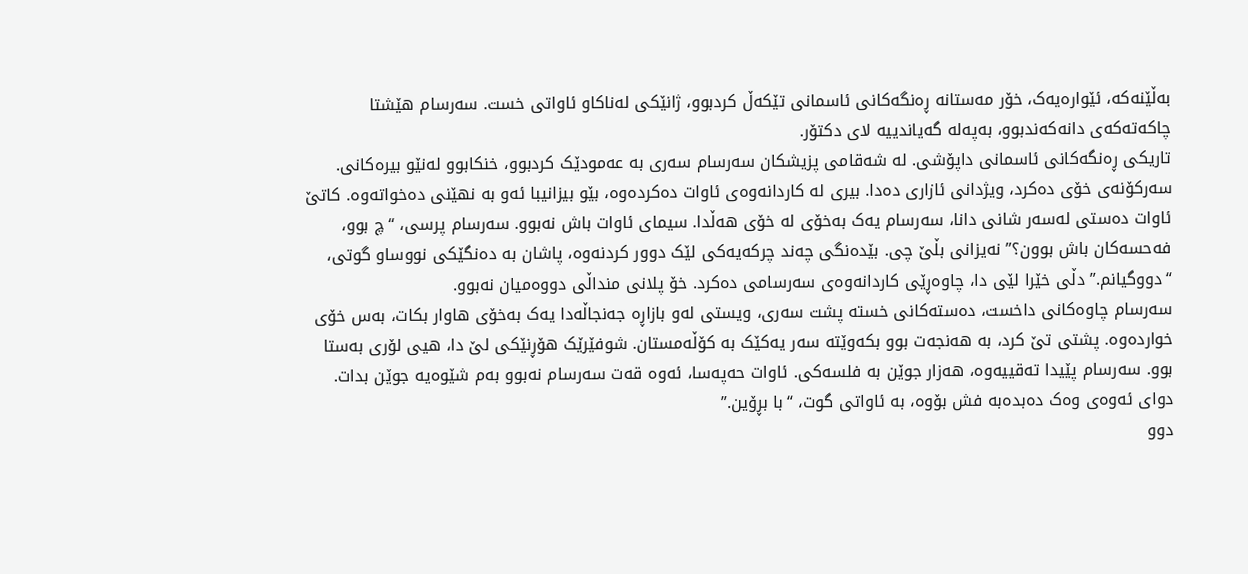بەڵێنەکە، ئێوارەیەک، خۆر مەستانە ڕەنگەکانی ئاسمانی تێکەڵ کردبوو، ژانێکی لەناکاو ئاواتی خست. سەرسام هێشتا چاکەتەکەی دانەکەندبوو، بەپەلە گەیاندییە لای دکتۆر.
تاریکی ڕەنگەکانی ئاسمانی داپۆشی. لە شەقامی پزیشکان سەرسام سەری بە عەمودێک کردبوو، خنکابوو لەنێو بیرەکانی. سەرکۆنەی خۆی دەکرد، ویژدانی ئازاری دەدا. بیری لە کاردانەوەی ئاوات دەکردەوە، بێو بیزانیبا ئەو بە نهێنی دەخواتەوە. کاتێ ئاوات دەستی لەسەر شانی دانا، سەرسام یەک بەخۆی لە خۆی هەڵدا. سیمای ئاوات باش نەبوو. سەرسام پرسی، “چ بوو، فەحسەکان باش بوون؟” نەیزانی بڵێ چی. بێدەنگی چەند چرکەیەکی لێک دوور کردنەوە، پاشان بە دەنگێکی نووساو گوتی، “دووگیانم.” دڵی خێرا لێی دا، چاوەڕێی کاردانەوەی سەرسامی دەکرد. خۆ پلانی منداڵی دووەمیان نەبوو.
سەرسام چاوەکانی داخست، دەستەکانی خستە پشت سەری، ویستی لەو بازاڕە جەنجاڵەدا یەک بەخۆی هاوار بکات، بەس خۆی خواردەوە. پشتی تێ کرد، بە هەنجەت بوو بکەوێتە سەر یەکێک بە کۆڵەمستان. شوفێرێک هۆڕنێکی لێ دا، هیی لۆری بەستا بوو. سەرسام پێیدا تەقییەوە، هەزار جوێن بە فلسەکی. ئاوات حەپەسا، ئەوە قەت سەرسام نەبوو بەم شێوەیە جوێن بدات.
دوای ئەوەی وەک دەبدەبە فش بۆوە، بە ئاواتی گوت، “با بڕۆین.”
دوو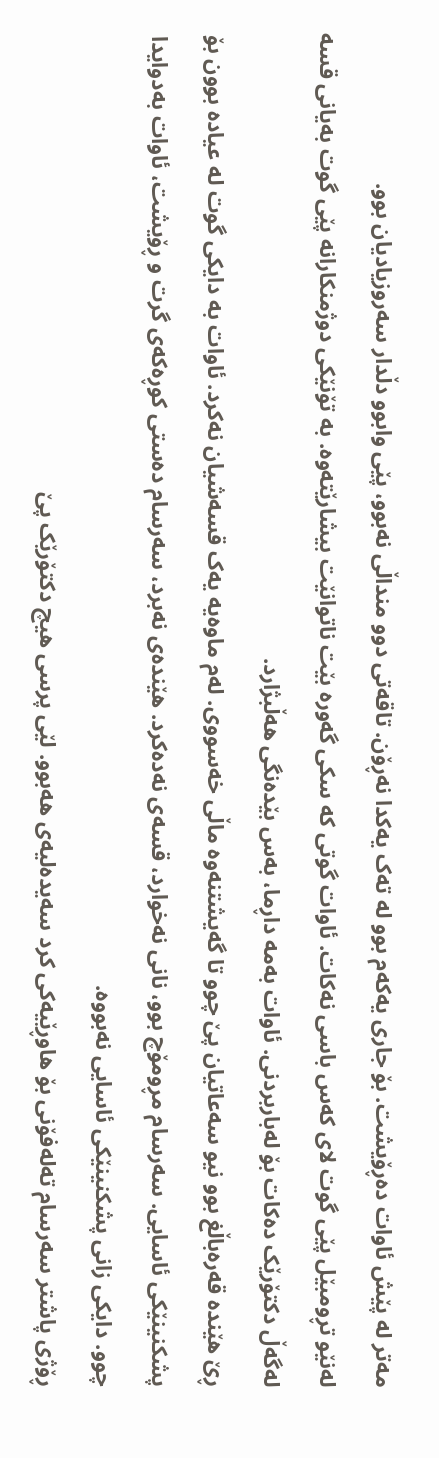مەتر لە پێش ئاوات دەڕۆیشت. بۆ جاری یەکەم بوو لە تەک یەکدا نەڕۆن. تاقەتی دوو منداڵی نەبوو، پێی وابوو دڵدار سەروزیادیان بوو.
لەنێو تڕومبێل پێی گوت لای کەس باسی نەکات. ئاوات گوتی کە سکی گەورە بێت ناتوانێت بیشارێتەوە. بە تۆنێکی دوژمنکارانە پێی گوت بەیانی قسە لەگەڵ دکتۆرێک دەکات بۆ لەباربردنی. ئاوات بەمە داڕما، بەس بێدەنگی هەڵبژارد.
ڕێ هێندە قەرەباڵغ بوو نیو سەعاتیان پێ چوو تا گەیشتنەوە ماڵی خەسووی. لەم ماوەیە یەک قسەشیان نەکرد. ئاوات بە دایکی گوت لە عیادە بوون بۆ پشکنینێکی ئاسایی. سەرسام مڕومۆچ بوو، نانی نەخوارد، قسەی نەدەکرد. هێندەی نەبرد، سەرسام دەستی کوڕەکەی گرت و ڕۆیشت، ئاوات بەدوایدا چوو. دایکی زانی پشکنینێکی ئاسایی نەبووە.
ڕۆژی پاشتر سەرسام تەلەفۆنی بۆ هاوڕێیەکی کرد سەیدەلیەی هەبوو. لێی پرسی هیچ دکتۆرێک پێ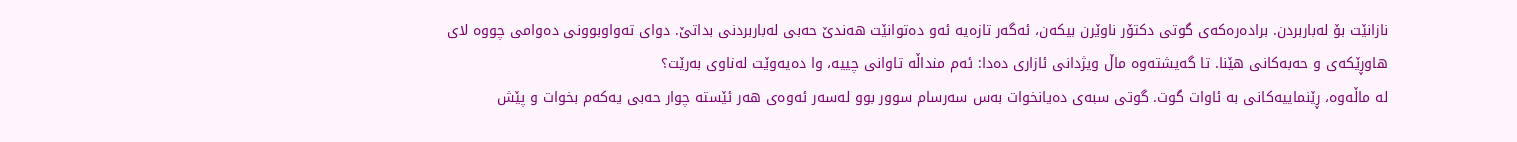نازانێت بۆ لەباربردن. برادەرەکەی گوتی دکتۆر ناوێرن بیکەن، ئەگەر تازەیە ئەو دەتوانێت هەندێ حەبی لەباربردنی بداتێ. دوای تەواوبوونی دەوامی چووە لای هاوڕێکەی و حەبەکانی هێنا. تا گەیشتەوە ماڵ ویژدانی ئازاری دەدا: ئەم منداڵە تاوانی چییە، وا دەیەوێت لەناوی بەرێت؟
لە ماڵەوە، ڕێنماییەکانی بە ئاوات گوت. گوتی سبەی دەیانخوات بەس سەرسام سوور بوو لەسەر ئەوەی هەر ئێستە چوار حەبی یەکەم بخوات و پێش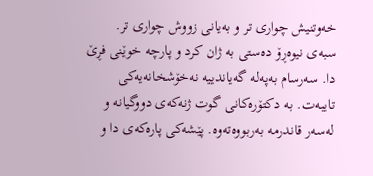خەوتنیش چواری تر و بەیانی زووش چواری تر. سبەی نیوەڕۆ دەستی بە ژان کرد و پارچە خوێنی فڕێ دا. سەرسام بەپەلە گەیاندییە نەخۆشخانەیەکی تایبەت. بە دکتۆرەکانی گوت ژنەکەی دووگیانە و لەسەر قاندرمە بەربووەتەوە. پێشەکی پارەکەی دا و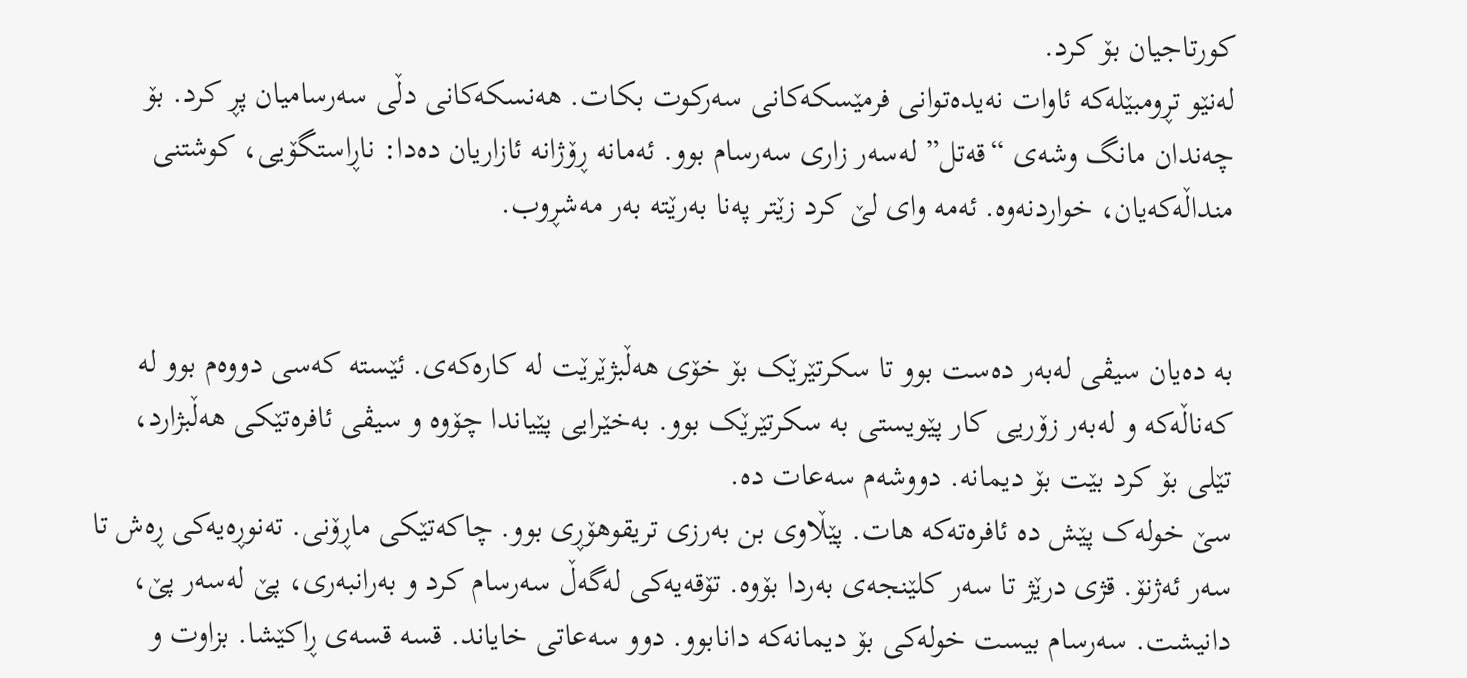کورتاجیان بۆ کرد.
لەنێو تڕومبێلەکە ئاوات نەیدەتوانی فرمێسکەکانی سەرکوت بکات. هەنسکەکانی دڵی سەرسامیان پڕ کرد. بۆ چەندان مانگ وشەی “قەتل” لەسەر زاری سەرسام بوو. ئەمانە ڕۆژانە ئازاریان دەدا: ناڕاستگۆیی، کوشتنی منداڵەکەیان، خواردنەوە. ئەمە وای لێ کرد زێتر پەنا بەرێتە بەر مەشڕوب.


بە دەیان سیڤی لەبەر دەست بوو تا سکرتێرێک بۆ خۆی هەڵبژێرێت لە کارەکەی. ئێستە کەسی دووەم بوو لە کەناڵەکە و لەبەر زۆریی کار پێویستی بە سکرتێرێک بوو. بەخێرایی پێیاندا چۆوە و سیڤی ئافرەتێکی هەڵبژارد، تێلی بۆ کرد بێت بۆ دیمانە. دووشەم سەعات دە.
سێ خولەک پێش دە ئافرەتەکە هات. پێڵاوی بن بەرزی تریقوهۆڕی بوو. چاکەتێکی ماڕۆنی. تەنوڕەیەکی ڕەش تا سەر ئەژنۆ. قژی درێژ تا سەر کلێنجەی بەردا بۆوە. تۆقەیەکی لەگەڵ سەرسام کرد و بەرانبەری، پێ لەسەر پێ، دانیشت. سەرسام بیست خولەکی بۆ دیمانەکە دانابوو. دوو سەعاتی خایاند. قسە قسەی ڕاکێشا. بزاوت و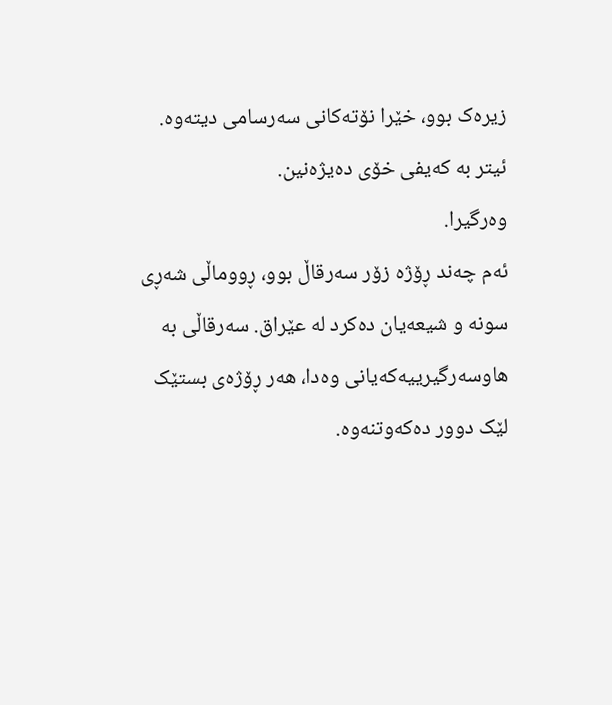زیرەک بوو، خێرا نۆتەکانی سەرسامی دیتەوە. ئیتر بە کەیفی خۆی دەیژەنین.
وەرگیرا.
ئەم چەند ڕۆژە زۆر سەرقاڵ بوو، ڕووماڵی شەڕی سونە و شیعەیان دەکرد لە عێراق. سەرقاڵی بە هاوسەرگیرییەکەیانی وەدا، هەر ڕۆژەی بستێک لێک دوور دەکەوتنەوە.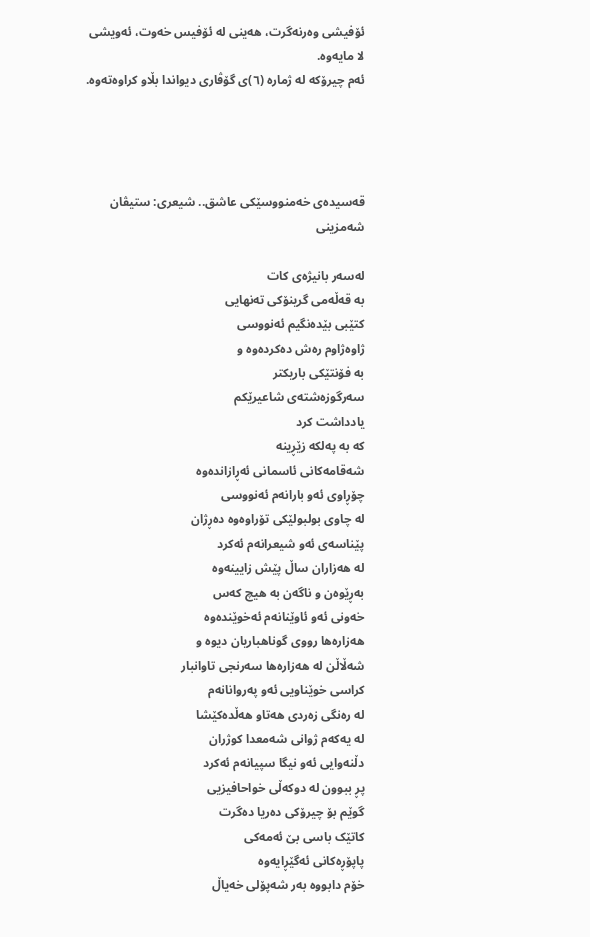ئۆفیشی وەرنەگرت، هەینی لە ئۆفیس خەوت، ئەویشی لا مایەوە.
ئەم چیرۆکە لە ژمارە (٦)ی گۆڤاری دیواندا بڵاو کراوەتەوە.




قەسیدەی خەمنووسێکی عاشق.. شیعری: ستیڤان شەمزینی

لەسەر بانیژەی کات
بە قەڵەمی گرینۆکی تەنهایی
کتێبی بێدەنگیم ئەنووسی
ژاوەژاوم رەش دەکردەوە و
بە فۆنتێکی باریکتر
سەرگوزەشتەی شاعیرێکم
یادداشت کرد
کە بە پەلکە زێڕینە
شەقامەکانی ئاسمانی ئەڕازاندەوە
چۆڕاوی ئەو بارانەم ئەنووسی
لە چاوی بولبولێکی تۆراوەوە دەڕژان
پێناسەی ئەو شیعرانەم ئەکرد
لە هەزاران ساڵ پێش زایینەوە
بەڕێوەن و ناگەن بە هیچ کەس
خەونی ئەو ئاوێنانەم ئەخوێندەوە
هەزارەها رووی گوناهباریان دیوە و
شەڵاڵن لە هەزارەها سەرنجی تاوانبار
کراسی خوێناویی ئەو پەروانانەم
لە رەنگی زەردی هەتاو هەڵدەکێشا
لە یەکەم ژوانی شەمعدا کوژران
دڵنەوایی ئەو نیگا سپیانەم ئەکرد
پڕ ببوون لە دوکەڵی خواحافیزیی
گوێم بۆ چیرۆکی دەریا دەگرت
کاتێک باسی بێ ئەمەکی
پاپۆڕەکانی ئەگێڕایەوە
خۆم دابووە بەر شەپۆلی خەیاڵ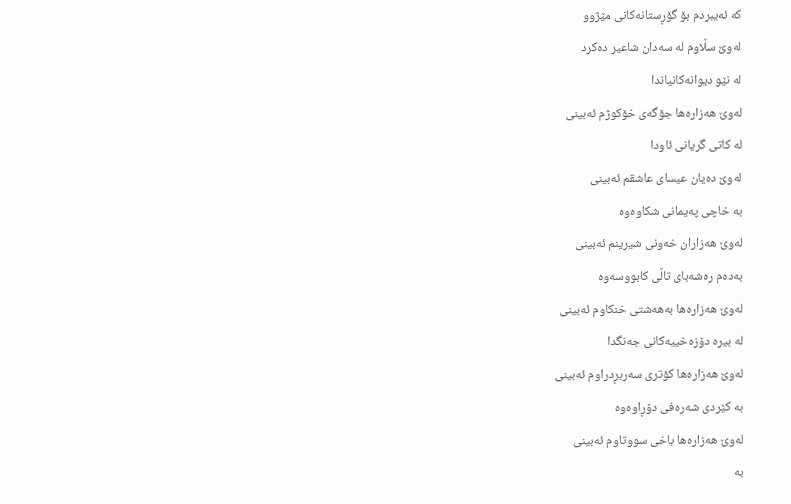کە ئەیبردم بۆ گۆڕستانەکانی مێژوو
لەوێ سڵاوم لە سەدان شاعیر دەکرد
لە نێو دیوانەکانیاندا
لەوێ هەزارەها جۆگەی خۆکوژم ئەبینی
لە کاتی گریانی ئاودا
لەوێ دەیان عیسای عاشقم ئەبینی
بە خاچی پەیمانی شکاوەوە
لەوێ هەزاران خەونی شیرینم ئەبینی
بەدەم رەشەبای تاڵی کابووسەوە
لەوێ هەزارەها بەهەشتی خنکاوم ئەبینی
لە بیرە دۆزەخییەکانی جەنگدا
لەوێ هەزارەها کۆتری سەربڕدراوم ئەبینی
بە کێردی شەرەفی دۆڕاوەوە
لەوێ هەزارەها باخی سووتاوم ئەبینی
بە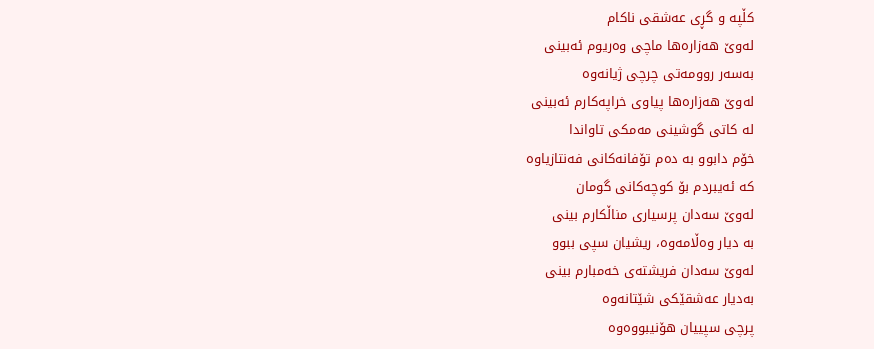کڵپە و گڕی عەشقی ناکام
لەوێ هەزارەها ماچی وەریوم ئەبینی
بەسەر روومەتی چرچی ژیانەوە
لەوێ هەزارەها پیاوی خراپەکارم ئەبینی
لە کاتی گوشینی مەمکی تاواندا
خۆم دابوو بە دەم تۆفانەکانی فەنتازیاوە
کە ئەیبردم بۆ کوچەکانی گومان
لەوێ سەدان پرسیاری مناڵکارم بینی
بە دیار وەڵامەوە، ریشیان سپی ببوو
لەوێ سەدان فریشتەی خەمبارم بینی
بەدیار عەشقێکی شێتانەوە
پرچی سپییان هۆنیبووەوە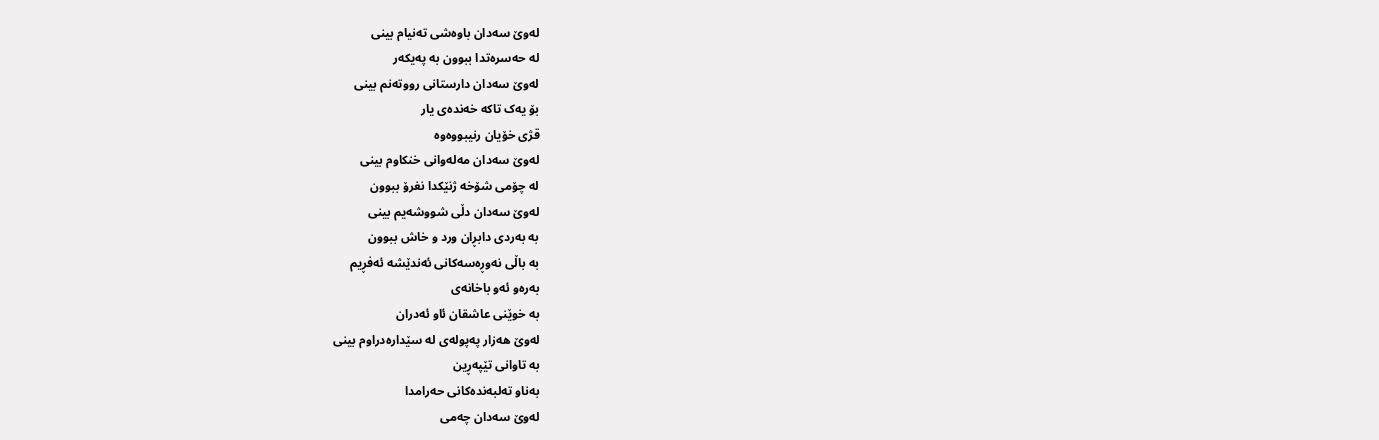لەوێ سەدان باوەشی تەنیام بینی
لە حەسرەتدا ببوون بە پەیکەر
لەوێ سەدان دارستانی رووتەنم بینی
بۆ یەک تاکە خەندەی یار
قژی خۆیان رنیبووەوە
لەوێ سەدان مەلەوانی خنکاوم بینی
لە چۆمی شۆخە ژنێکدا نغرۆ ببوون
لەوێ سەدان دڵی شووشەیم بینی
بە بەردی دابڕان ورد و خاش ببوون
بە باڵی نەوڕەسەکانی ئەندێشە ئەفڕیم
بەرەو ئەو باخانەی
بە خوێنی عاشقان ئاو ئەدران
لەوێ هەزار پەپولەی لە سێدارەدراوم بینی
بە تاوانی تێپەڕین
بەناو تەلبەندەکانی حەرامدا
لەوێ سەدان چەمی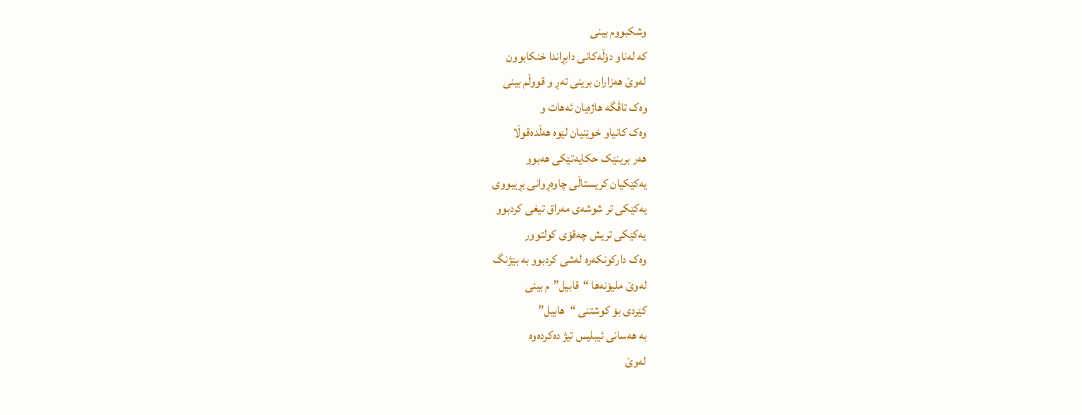وشکبووم بینی
کە لەناو دۆڵەکانی دابڕاندا خنکابوون
لەوێ هەزاران برینی تەڕ و قووڵم بینی
وەک تاڤگە هاژەیان ئەهات و
وەک کانیاو خوێنیان لێوە هەڵدەقوڵا
هەر برینێک حکایەتێکی هەبوو
یەکێکیان کریستاڵی چاوەڕوانی بڕیبووی
یەکێکی تر شوشەی مەراق تیغی کردبوو
یەکێکی تریش چەقۆی کولتوور
وەک دارکونکەرە لەشی کردبوو بە بێژنگ
لەوێ ملیۆنەها “قابیل”م بینی
کێردی بۆ کوشتنی “هابیل”
بە هەسانی ئیبلیس تیژ دەکردەوە
لەوێ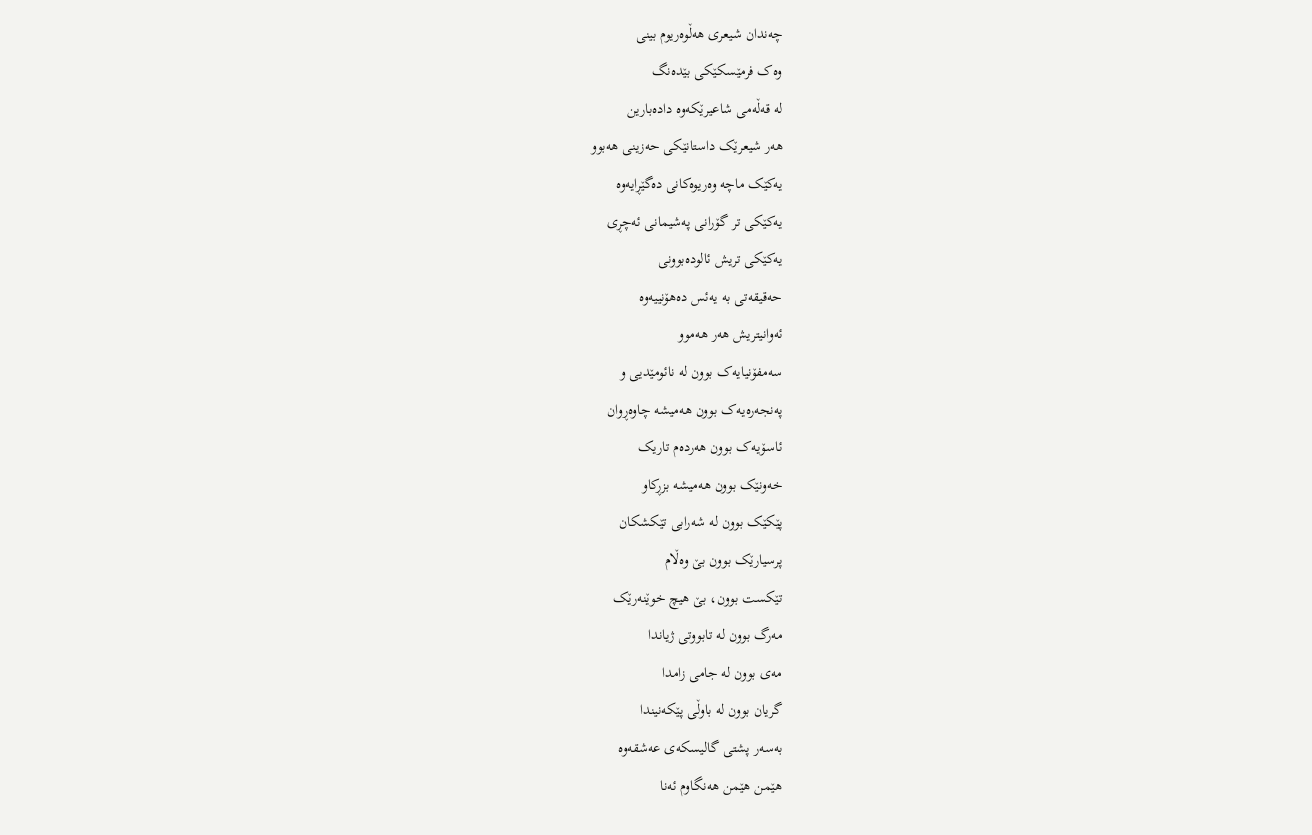چەندان شیعری هەڵوەریوم بینی
وەک فرمێسکێکی بێدەنگ
لە قەڵەمی شاعیرێکەوە دادەبارین
هەر شیعرێک داستانێکی حەزینی هەبوو
یەکێک ماچە وەریوەکانی دەگێڕایەوە
یەکێکی تر گۆرانی پەشیمانی ئەچڕی
یەکێکی تریش ئالودەبوونی
حەقیقەتی بە یەئس دەهۆنییەوە
ئەوانیتریش هەر هەموو
سەمفۆنیایەک بوون لە نائومێدیی و
پەنجەرەیەک بوون هەمیشە چاوەڕوان
ئاسۆیەک بوون هەردەم تاریک
خەونێک بوون هەمیشە بزڕکاو
پێکێک بوون لە شەرابی تێکشکان
پرسیارێک بوون بێ وەڵام
تێکست بوون، بێ هیچ خوێنەرێک
مەرگ بوون لە تابووتی ژیاندا
مەی بوون لە جامی زامدا
گریان بوون لە باوڵی پێکەنیندا
بەسەر پشتی گالیسکەی عەشقەوە
هێمن هێمن هەنگاوم ئەنا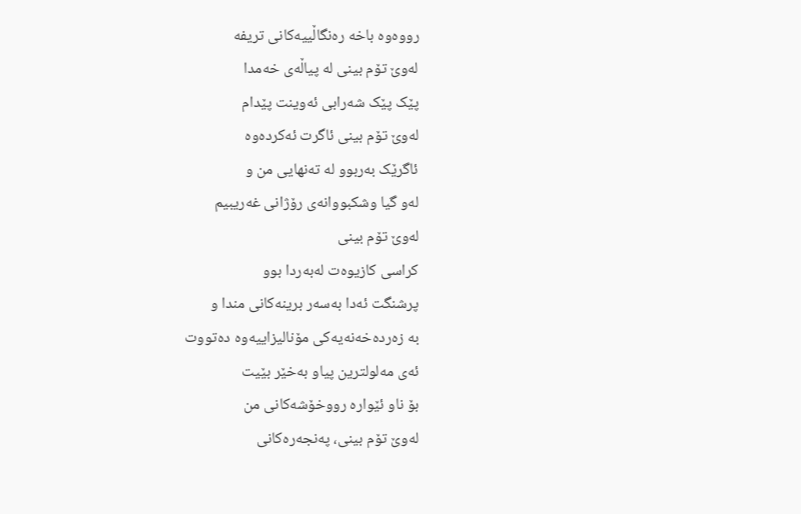رووەوە باخە رەنگاڵییەکانی تریفە
لەوێ تۆم بینی لە پیاڵەی خەمدا
پێک پێک شەرابی ئەوینت پێدام
لەوێ تۆم بینی ئاگرت ئەکردەوە
ئاگرێک بەربوو لە تەنهایی من و
لەو گیا وشکبووانەی رۆژانی غەریبیم
لەوێ تۆم بینی
کراسی کازیوەت لەبەردا بوو
پرشنگت ئەدا بەسەر برینەکانی مندا و
بە زەردەخەنەیەکی مۆنالیزاییەوە دەتووت
ئەی مەلولترین پیاو بەخێر بێیت
بۆ ناو ئێوارە رووخۆشەکانی من
لەوێ تۆم بینی، پەنجەرەکانی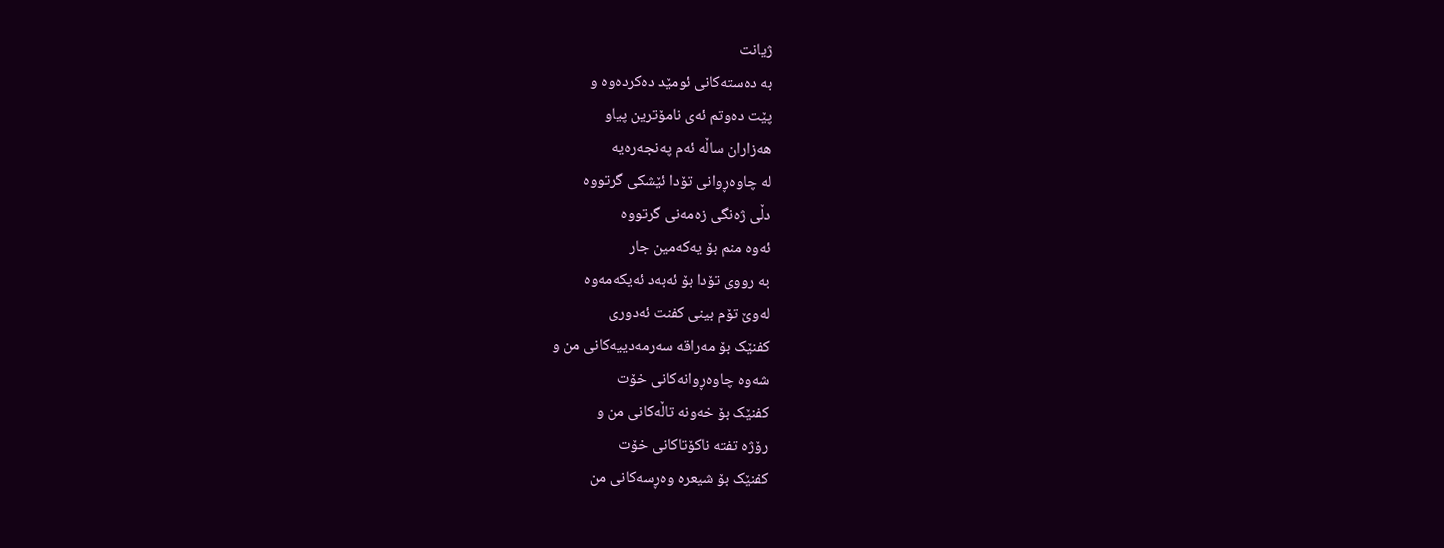ژیانت
بە دەستەکانی ئومێد دەکردەوە و
پێت دەوتم ئەی نامۆترین پیاو
هەزاران ساڵە ئەم پەنجەرەیە
لە چاوەڕوانی تۆدا ئێشکی گرتووە
دڵی ژەنگی زەمەنی گرتووە
ئەوە منم بۆ یەکەمین جار
بە رووی تۆدا بۆ ئەبەد ئەیکەمەوە
لەوێ تۆم بینی کفنت ئەدوری
کفنێک بۆ مەراقە سەرمەدییەکانی من و
شەوە چاوەڕوانەکانی خۆت
کفنێک بۆ خەونە تاڵەکانی من و
رۆژە تفتە ناکۆتاکانی خۆت
کفنێک بۆ شیعرە وەڕسەکانی من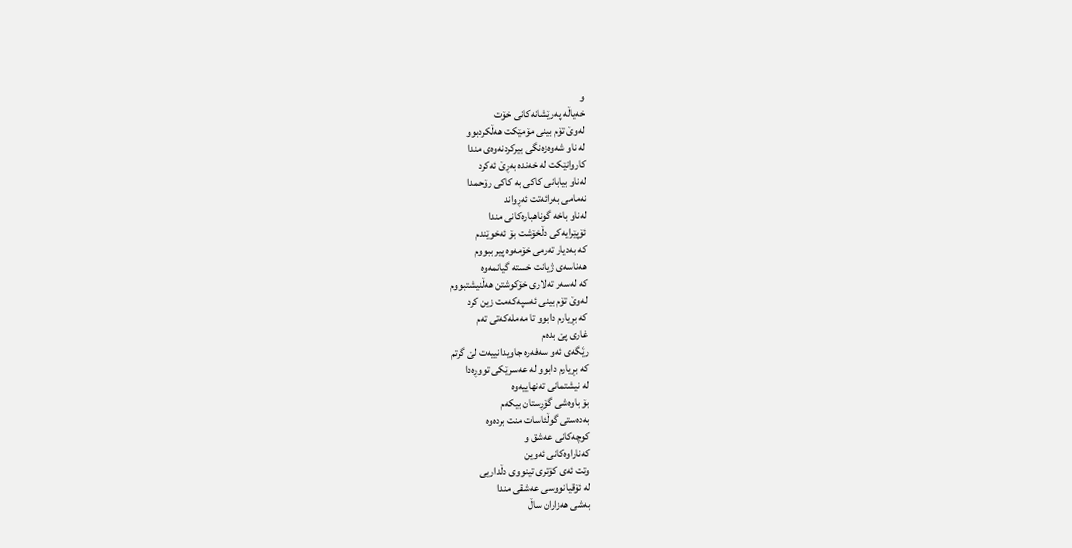و
خەیاڵە پەرێشانەکانی خۆت
لەوێ تۆم بینی مۆمێکت هەڵکردبوو
لە ناو شەوەزەنگی بیرکردنەوەی مندا
کاروانێکت لە خەندە بەڕێ ئەکرد
لەناو بیابانی کاکی بە کاکی رۆحمدا
نەمامی بەرائەتت ئەڕواند
لەناو باخە گوناهبارەکانی مندا
ئۆپێرایەکی دڵخۆشت بۆ ئەخوێندم
کە بەدیار تەرمی خۆمەوە پیر ببووم
هەناسەی ژیانت خستە گیانمەوە
کە لەسەر تەلاری خۆکوشتن هەڵنیشتبووم
لەوێ تۆم بینی ئەسپەکەمت زین کرد
کە بڕیارم دابوو تا مەملەکەتی تەم
غاری پێ بدەم
رێَگەی ئەو سەفەرە جاویدانییەت لێ گرتم
کە بڕیارم دابوو لە عەسرێکی تووڕەدا
لە نیشتمانی تەنهاییەوە
بۆ باوەشی گۆڕستان بیکەم
بەدەستی گوڵئاسات منت بردەوە
کوچەکانی عەشق و
کەناراوەکانی ئەوین
وتت ئەی کۆتری تینووی دڵداریی
لە ئۆقیانووسی عەشقی مندا
بەشی هەزاران ساڵ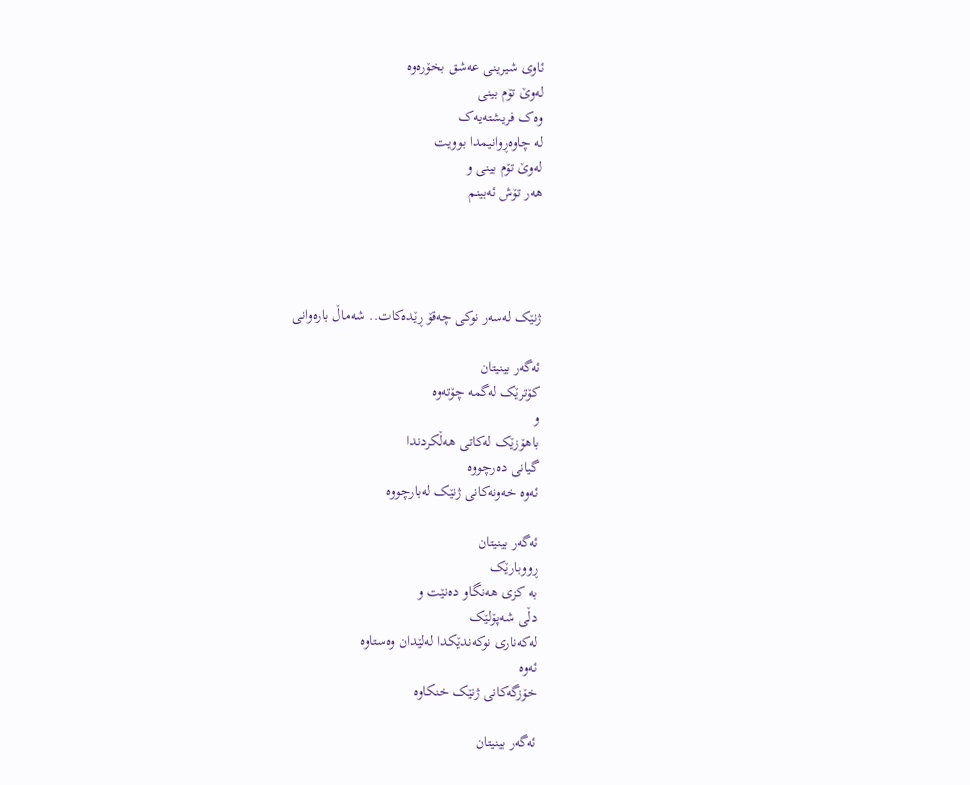ئاوی شیرینی عەشق بخۆرەوە
لەوێ تۆم بینی
وەک فریشتەیەک
لە چاوەڕوانیمدا بوویت
لەوێ تۆم بینی و
هەر تۆش ئەبینم




ژنێک لەسەر نوکی چەقۆ ڕێدەکات.. شەماڵ بارەوانی

ئەگەر بینیتان
کۆترێک لەگمە چۆتەوە
و
باهۆزێک لەکاتی هەڵکردندا
گیانی دەرچووە
ئەوە خەونەکانی ژنێک لەبارچووە

ئەگەر بینیتان
ڕووبارێک
بە کزی هەنگاو دەنێت و
دڵی شەپۆلێک
لەکەناری نوکەندێکدا لەلێدان وەستاوە
ئەوە
خۆزگەکانی ژنێک خنکاوە

ئەگەر بینیتان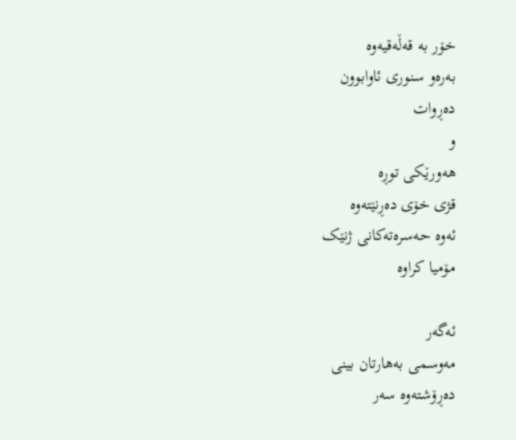خۆر بە قەڵەقیەوە
بەرەو سنوری ئاوابوون
دەڕوات
و
هەورێکی توڕە
قژی خۆی دەڕنێتەوە
ئەوە حەسرەتەکانی ژنێک
مۆمیا کراوە

ئەگەر
مەوسمی بەهارتان بینی
دەڕۆشتەوە سەر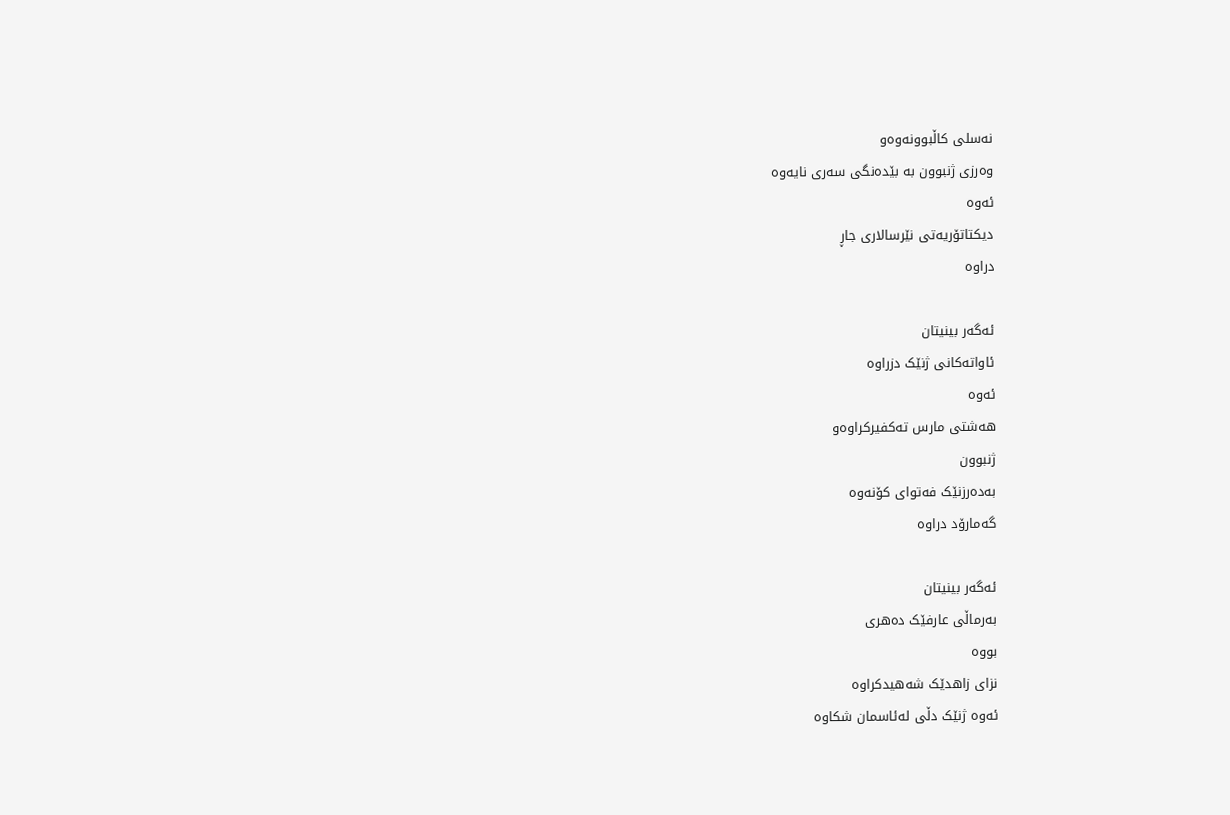نەسلی کاڵبوونەوەو
وەرزی ژنبوون بە بێدەنگی سەری نایەوە
ئەوە
دیکتاتۆریەتی نێرسالاری جاڕ
دراوە

ئەگەر بینیتان
ئاواتەکانی ژنێک دزراوە
ئەوە
هەشتی مارس تەکفیرکراوەو
ژنبوون
بەدەرزنێک فەتوای کۆنەوە
گەمارۆد دراوە

ئەگەر بینیتان
بەرماڵی عارفێک دەهری
بووە
نزای زاهدێک شەهیدکراوە
ئەوە ژنێک دڵی لەئاسمان شکاوە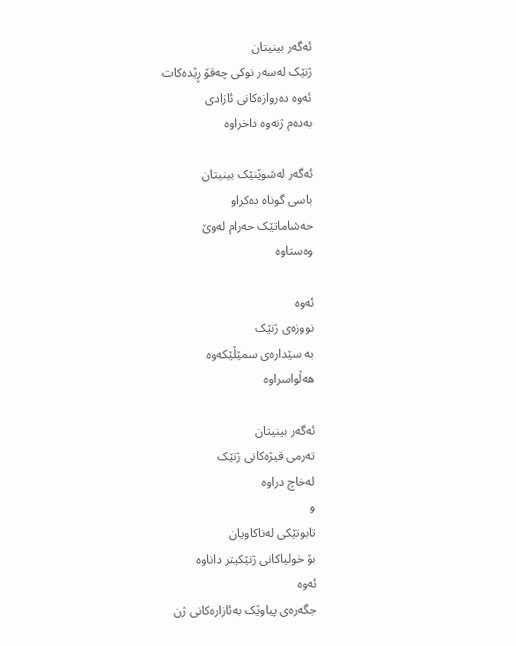ئەگەر بینیتان
ژنێک لەسەر نوکی چەقۆ ڕێدەکات
ئەوە دەروازەکانی ئازادی
بەدەم ژنەوە داخراوە

ئەگەر لەشوێنێک بینیتان
باسی گوناه دەکراو
حەشاماتێک حەرام لەوێ
وەستاوە

ئەوە
نووزەی ژنێک
به سێدارەی سمێڵێکەوە
هەڵواسراوە

ئەگەر بینیتان
تەرمی قیژەکانی ژنێک
لەخاچ دراوە
و
تابوتێکی لەناکاویان
بۆ خولیاکانی ژنێکیتر داناوە
ئەوە
جگەرەی پیاوێک بەئازارەکانی ژن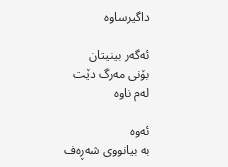داگیرساوە

ئەگەر بینیتان
بۆنی مەرگ دێت
لەم ناوە

ئەوە
بە بیانووی شەڕەف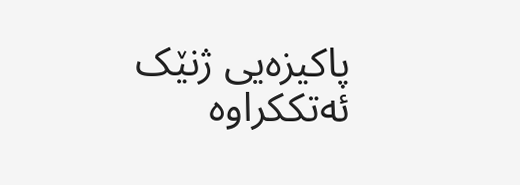پاکیزەیی ژنێک
ئەتککراوە